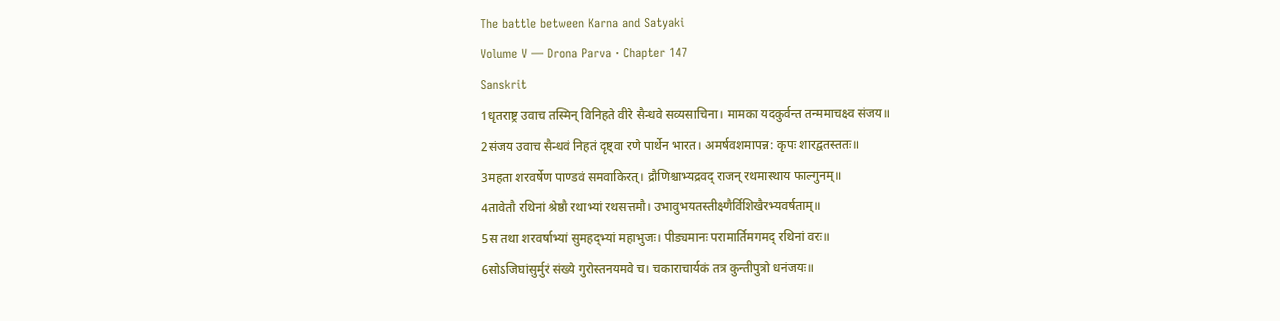The battle between Karna and Satyaki
Volume V — Drona Parva · Chapter 147
Sanskrit
1धृतराष्ट्र उवाच तस्मिन् विनिहते वीरे सैन्धवे सव्यसाचिना। मामका यदकुर्वन्त तन्ममाचक्ष्व संजय॥
2संजय उवाच सैन्धवं निहतं दृष्ट्वा रणे पार्थेन भारत। अमर्षवशमापन्न: कृपः शारद्वतस्ततः॥
3महता शरवर्षेण पाण्डवं समवाकिरत्। द्रौणिश्चाभ्यद्रवद् राजन् रथमास्थाय फाल्गुनम्॥
4तावेतौ रथिनां श्रेष्ठौ रथाभ्यां रथसत्तमौ। उभावुभयतस्तीक्ष्णैर्विशिखैरभ्यवर्षताम्॥
5स तथा शरवर्षाभ्यां सुमहद्भ्यां महाभुजः। पीड्यमानः परामार्तिमगमद् रथिनां वरः॥
6सोऽजिघांसुर्मुरं संख्ये गुरोस्तनयमवे च। चकाराचार्यकं तत्र कुन्तीपुत्रो धनंजयः॥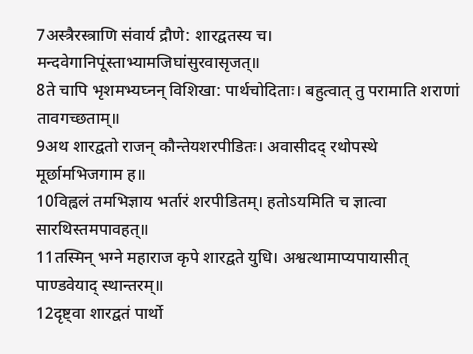7अस्त्रैरस्त्राणि संवार्य द्रौणे: शारद्वतस्य च। मन्दवेगानिपूंस्ताभ्यामजिघांसुरवासृजत्॥
8ते चापि भृशमभ्यघ्नन् विशिखा: पार्थचोदिताः। बहुत्वात् तु परामाति शराणां तावगच्छताम्॥
9अथ शारद्वतो राजन् कौन्तेयशरपीडितः। अवासीदद् रथोपस्थे मूर्छामभिजगाम ह॥
10विह्वलं तमभिज्ञाय भर्तारं शरपीडितम्। हतोऽयमिति च ज्ञात्वा सारथिस्तमपावहत्॥
11तस्मिन् भग्ने महाराज कृपे शारद्वते युधि। अश्वत्थामाप्यपायासीत् पाण्डवेयाद् स्थान्तरम्॥
12दृष्ट्वा शारद्वतं पार्थो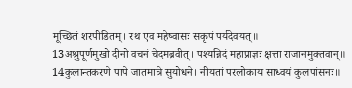मूच्छितं शरपीडितम्। रथ एव महेष्वासः सकृपं पर्यदेवयत्॥
13अश्रुपूर्णमुखो दीनो वचनं चेदमब्रवीत्। पश्यन्निदं महाप्राज्ञः क्षत्ता राजानमुक्तवान्॥
14कुलान्तकरणे पापे जातमात्रे सुयोधने। नीयतां परलोकाय साध्वयं कुलपांसनः॥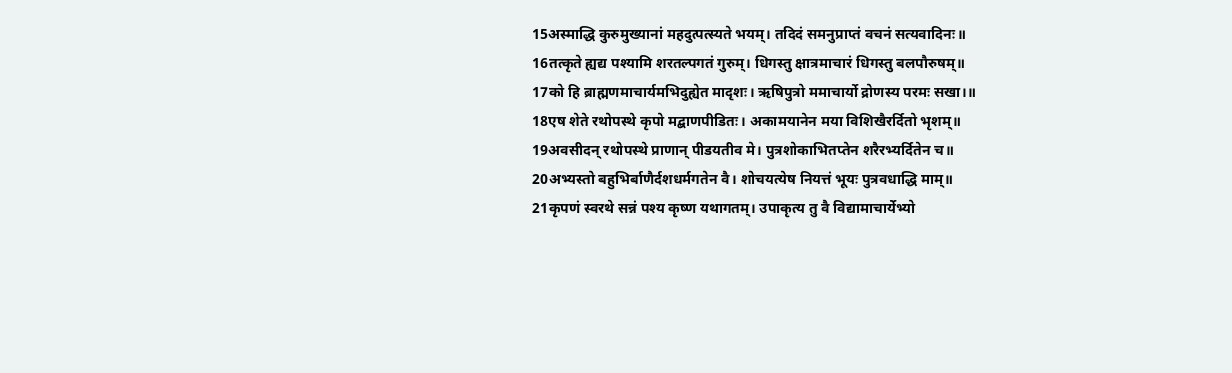15अस्माद्धि कुरुमुख्यानां महदुत्पत्स्यते भयम्। तदिदं समनुप्राप्तं वचनं सत्यवादिनः॥
16तत्कृते ह्यद्य पश्यामि शरतल्पगतं गुरुम्। धिगस्तु क्षात्रमाचारं धिगस्तु बलपौरुषम्॥
17को हि ब्राह्मणमाचार्यमभिदुह्येत मादृशः। ऋषिपुत्रो ममाचार्यो द्रोणस्य परमः सखा।॥
18एष शेते रथोपस्थे कृपो मद्बाणपीडितः। अकामयानेन मया विशिखैरर्दितो भृशम्॥
19अवसीदन् रथोपस्थे प्राणान् पीडयतीव मे। पुत्रशोकाभितप्तेन शरैरभ्यर्दितेन च॥
20अभ्यस्तो बहुभिर्बाणैर्दशधर्मगतेन वै। शोचयत्येष नियत्तं भूयः पुत्रवधाद्धि माम्॥
21कृपणं स्वरथे सन्नं पश्य कृष्ण यथागतम्। उपाकृत्य तु वै विद्यामाचार्येभ्यो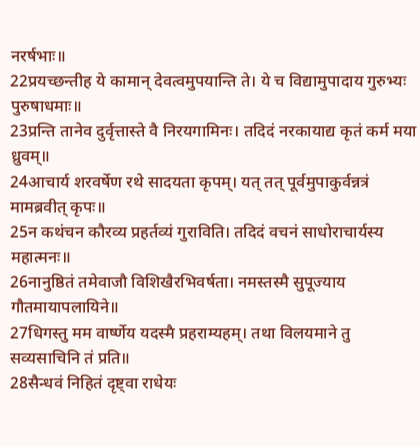नरर्षभाः॥
22प्रयच्छन्तीह ये कामान् देवत्वमुपयान्ति ते। ये च विद्यामुपादाय गुरुभ्यः पुरुषाधमाः॥
23प्रन्ति तानेव दुर्वृत्तास्ते वै निरयगामिनः। तदिदं नरकायाद्य कृतं कर्म मया ध्रुवम्॥
24आचार्य शरवर्षेण रथे सादयता कृपम्। यत् तत् पूर्वमुपाकुर्वन्नत्रं मामब्रवीत् कृपः॥
25न कथंचन कौरव्य प्रहर्तव्यं गुराविति। तदिदं वचनं साधोराचार्यस्य महात्मनः॥
26नानुष्ठितं तमेवाजौ विशिखैरभिवर्षता। नमस्तस्मै सुपूज्याय गौतमायापलायिने॥
27धिगस्तु मम वार्ष्णेय यदस्मै प्रहराम्यहम्। तथा विलयमाने तु सव्यसाचिनि तं प्रति॥
28सैन्धवं निहितं दृष्ट्वा राधेयः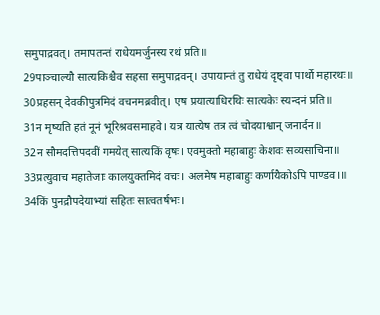समुपाद्रवत्। तमापतन्तं राधेयमर्जुनस्य रथं प्रति॥
29पाञ्चाल्यौ सात्यकिश्चैव सहसा समुपाद्रवन्। उपायान्तं तु राधेयं दृष्ट्वा पार्थो महारथः॥
30प्रहसन् देवकीपुत्रमिदं वचनमब्रवीत्। एष प्रयात्याधिरथिः सात्यकेः स्यन्दनं प्रति॥
31न मृष्यति हतं नूनं भूरिश्रवसमाहवे। यत्र यात्येष तत्र त्वं चोदयाश्वान् जनार्दन॥
32न सौमदत्तिपदवीं गमयेत् सात्यकिं वृषः। एवमुक्तो महाबाहुः केशवः सव्यसाचिना॥
33प्रत्युवाच महातेजाः कालयुक्तमिदं वचः। अलमेष महाबाहुः कर्णायैकोऽपि पाण्डव।॥
34किं पुनद्रौपदेयाभ्यां सहितः सात्वतर्षभः।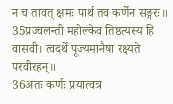न च तावत् क्षमः पार्थ तव कर्णेन सङ्गरः॥
35प्रज्वलन्ती महोल्केव तिष्ठत्यस्य हि वासवी। त्वदर्थे पूज्यमानैषा रक्ष्यते परवीरहन्॥
36अतः कर्णः प्रयात्वत्र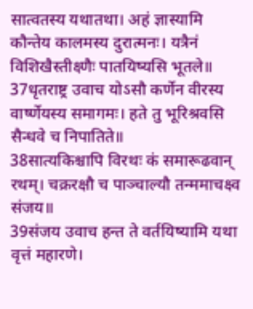सात्वतस्य यथातथा। अहं ज्ञास्यामि कौन्तेय कालमस्य दुरात्मनः। यत्रैनं विशिखैस्तीक्ष्णैः पातयिष्यसि भूतले॥
37धृतराष्ट्र उवाच योऽसौ कर्णेन वीरस्य वार्ष्णेयस्य समागमः। हते तु भूरिश्रवसि सैन्धवे च निपातिते॥
38सात्यकिश्चापि विरथः कं समारूढवान् रथम्। चक्ररक्षौ च पाञ्चाल्यौ तन्ममाचक्ष्व संजय॥
39संजय उवाच हन्त ते वर्तयिष्यामि यथा वृत्तं महारणे।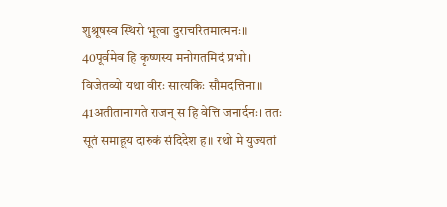शुश्रूषस्व स्थिरो भूत्वा दुराचरितमात्मनः॥
40पूर्वमेव हि कृष्णस्य मनोगतमिदं प्रभो। विजेतव्यो यथा वीरः सात्यकिः सौमदत्तिना॥
41अतीतानागते राजन् स हि वेत्ति जनार्दनः। ततः सूतं समाहूय दारुकं संदिदेश ह॥ रथो मे युज्यतां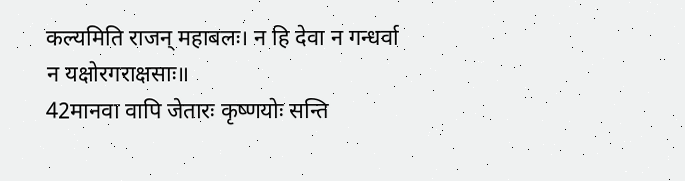कल्यमिति राजन् महाबलः। न हि देवा न गन्धर्वा न यक्षोरगराक्षसाः॥
42मानवा वापि जेतारः कृष्णयोः सन्ति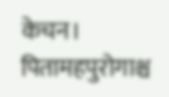केचन। पितामहपुरोगाश्च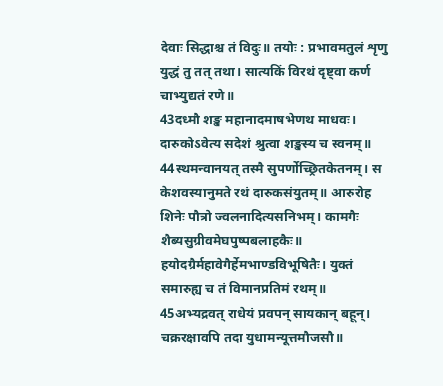देवाः सिद्धाश्च तं विदुः॥ तयोः : प्रभावमतुलं शृणु युद्धं तु तत् तथा। सात्यकिं विरथं दृष्ट्वा कर्ण चाभ्युद्यतं रणे॥
43दध्मौ शङ्ख महानादमाषभेणथ माधवः। दारुकोऽवेत्य सदेशं श्रुत्वा शङ्खस्य च स्वनम्॥
44स्थमन्वानयत् तस्मै सुपर्णोच्छ्रितकेतनम्। स केशवस्यानुमते रथं दारुकसंयुतम्॥ आरुरोह शिनेः पौत्रो ज्वलनादित्यसनिभम्। कामगैः शैब्यसुग्रीवमेघपुष्पबलाहकैः॥ हयोदग्रैर्महावेगैर्हेमभाण्डविभूषितैः। युक्तं समारुह्य च तं विमानप्रतिमं रथम्॥
45अभ्यद्रवत् राधेयं प्रवपन् सायकान् बहून्। चक्ररक्षावपि तदा युधामन्यूत्तमौजसौ॥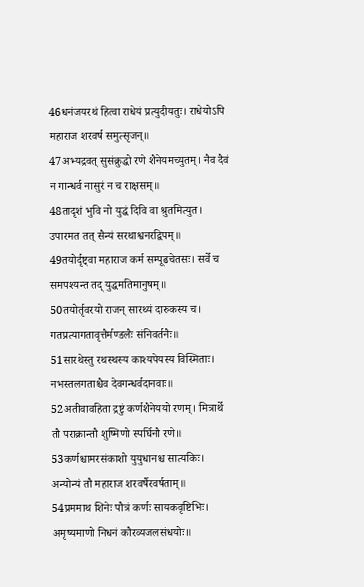46धनंजयरथं हित्वा राधेयं प्रत्युदीयतुः। राधेयोऽपि महाराज शरवर्ष समुत्सृजन्॥
47अभ्यद्रवत् सुसंक्रुद्धो रणे शैनेयमच्युतम्। नैव दैवं न गान्धर्व नासुरं न च राक्षसम्॥
48तादृशं भुवि नो युद्धं दिवि वा श्रुतमित्युत। उपारमत तत् सैन्यं सरथाश्वनरद्विपम्॥
49तयोर्दृष्ट्वा महाराज कर्म सम्पूढचेतसः। सर्वे च समपश्यन्त तद् युद्धमतिमानुषम्॥
50तयोर्तृवरयो राजन् सारथ्यं दारुकस्य च। गतप्रत्यागतावृत्तैर्मण्डलैः संनिवर्तनैः॥
51सारथेस्तु रथस्थस्य काश्यपेयस्य विस्मिताः। नभस्तलगताश्चैव देवगन्धर्वदानवाः॥
52अतीवावहिता द्रष्टुं कर्णशैनेययो रणम्। मित्रार्थे तौ पराक्रान्तौ शुष्मिणो स्पर्घिनौ रणे॥
53कर्णश्चामरसंकाशो युयुधानश्च सात्यकिः। अन्योन्यं तौ महाराज शरवर्षैरवर्षताम्॥
54प्रममाथ शिनेः पौत्रं कर्णः सायकवृष्टिभिः। अमृष्यमाणो निधनं कौरव्यजलसंधयोः॥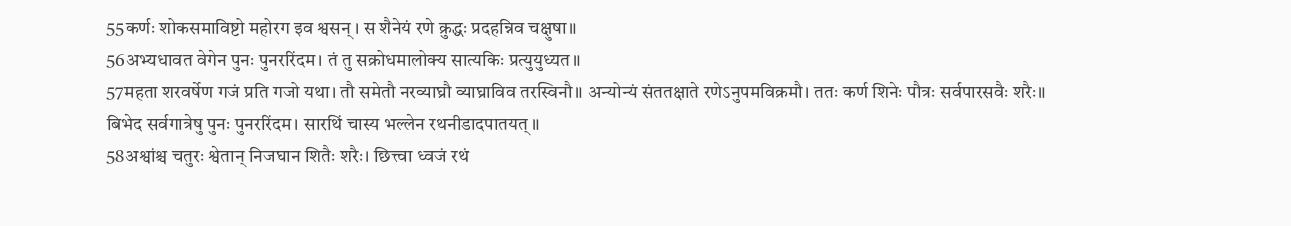55कर्णः शोकसमाविष्टो महोरग इव श्वसन्। स शैनेयं रणे क्रुद्धः प्रदहन्निव चक्षुषा॥
56अभ्यधावत वेगेन पुनः पुनररिंदम। तं तु सक्रोधमालोक्य सात्यकिः प्रत्युयुध्यत॥
57महता शरवर्षेण गजं प्रति गजो यथा। तौ समेतौ नरव्याघ्रौ व्याघ्राविव तरस्विनौ॥ अन्योन्यं संततक्षाते रणेऽनुपमविक्रमौ। ततः कर्ण शिनेः पौत्रः सर्वपारसवैः शरैः॥ बिभेद सर्वगात्रेषु पुनः पुनररिंदम। सारथिं चास्य भल्लेन रथनीडादपातयत्॥
58अश्वांश्च चतुरः श्वेतान् निजघान शितैः शरैः। छित्त्वा ध्वजं रथं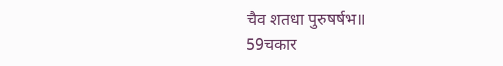चैव शतधा पुरुषर्षभ॥
59चकार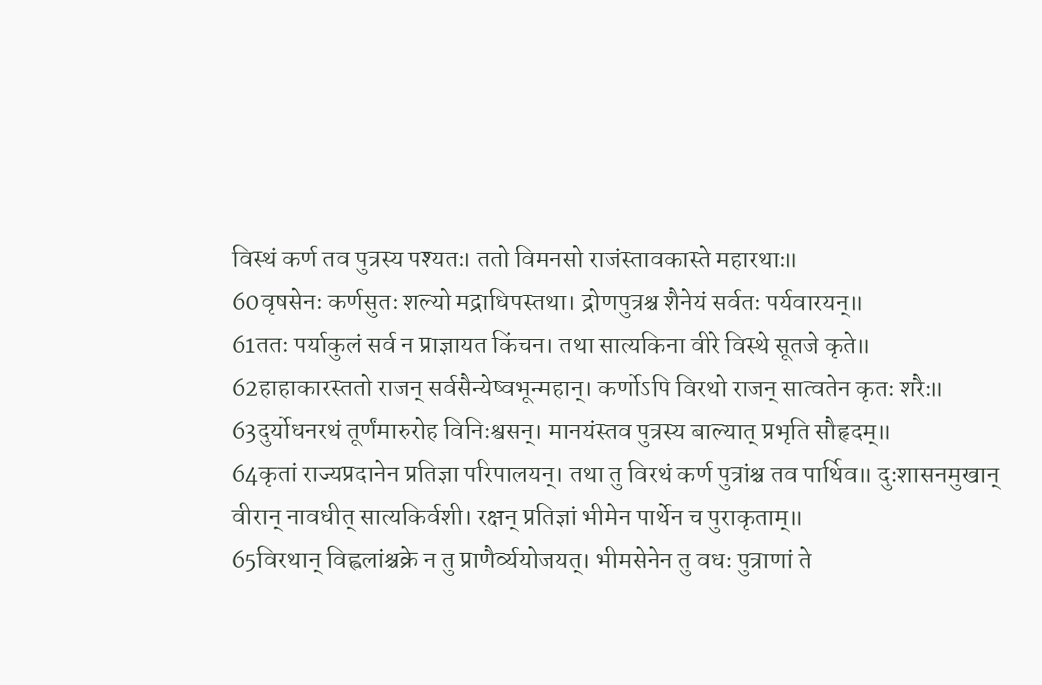विस्थं कर्ण तव पुत्रस्य पश्यतः। ततो विमनसो राजंस्तावकास्ते महारथाः॥
60वृषसेनः कर्णसुतः शल्यो मद्राधिपस्तथा। द्रोणपुत्रश्च शैनेयं सर्वतः पर्यवारयन्॥
61ततः पर्याकुलं सर्व न प्राज्ञायत किंचन। तथा सात्यकिना वीरे विस्थे सूतजे कृते॥
62हाहाकारस्ततो राजन् सर्वसैन्येष्वभून्महान्। कर्णोऽपि विरथो राजन् सात्वतेन कृतः शरैः॥
63दुर्योधनरथं तूर्णंमारुरोह विनिःश्वसन्। मानयंस्तव पुत्रस्य बाल्यात् प्रभृति सौहृदम्॥
64कृतां राज्यप्रदानेन प्रतिज्ञा परिपालयन्। तथा तु विरथं कर्ण पुत्रांश्च तव पार्थिव॥ दुःशासनमुखान् वीरान् नावधीत् सात्यकिर्वशी। रक्षन् प्रतिज्ञां भीमेन पार्थेन च पुराकृताम्॥
65विरथान् विह्वलांश्चक्रे न तु प्राणैर्व्ययोजयत्। भीमसेनेन तु वधः पुत्राणां ते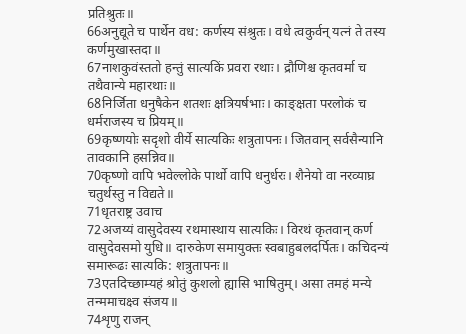प्रतिश्रुतः॥
66अनुद्यूते च पार्थेन वध: कर्णस्य संश्रुतः। वधे त्वकुर्वन् यत्नं ते तस्य कर्णमुखास्तदा॥
67नाशकुवंस्ततो हन्तुं सात्यकिं प्रवरा रथाः। द्रौणिश्च कृतवर्मा च तथैवान्ये महारथाः॥
68निर्जिता धनुषैकेन शतशः क्षत्रियर्षभाः। काङ्क्षता परलोकं च धर्मराजस्य च प्रियम्॥
69कृष्णयोः सदृशो वीर्ये सात्यकिः शत्रुतापनः। जितवान् सर्वसैन्यानि तावकानि हसन्निव॥
70कृष्णो वापि भवेल्लोके पार्थो वापि धनुर्धरः। शैनेयो वा नरव्याघ्र चतुर्थस्तु न विद्यते॥
71धृतराष्ट्र उवाच
72अजय्यं वासुदेवस्य रथमास्थाय सात्यकिः। विरथं कृतवान् कर्ण वासुदेवसमो युधि॥ दारुकेण समायुक्तः स्वबाहुबलदर्पितः। कचिदन्यं समारूढः सात्यकि: शत्रुतापनः॥
73एतदिच्छाम्यहं श्रोतुं कुशलो ह्यासि भाषितुम्। असा तमहं मन्ये तन्ममाचक्ष्व संजय॥
74शृणु राजन्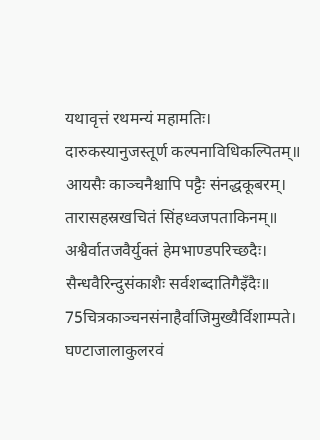यथावृत्तं रथमन्यं महामतिः। दारुकस्यानुजस्तूर्ण कल्पनाविधिकल्पितम्॥ आयसैः काञ्चनैश्चापि पट्टैः संनद्धकूबरम्। तारासहस्रखचितं सिंहध्वजपताकिनम्॥ अश्वैर्वातजवैर्युक्तं हेमभाण्डपरिच्छदैः। सैन्धवैरिन्दुसंकाशैः सर्वशब्दातिगैइँदैः॥
75चित्रकाञ्चनसंनाहैर्वाजिमुख्यैर्विशाम्पते। घण्टाजालाकुलरवं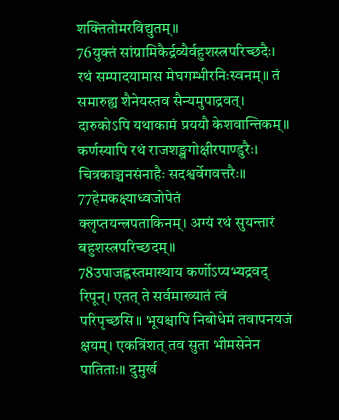शक्तितोमरविद्युतम्॥
76युक्तं सांग्रामिकैर्द्रव्यैर्वहुशस्त्रपरिच्छदैः। रथं सम्पादयामास मेघगम्भीरनिःस्वनम्॥ तं समारुह्य शैनेयस्तव सैन्यमुपाद्रवत्। दारुकोऽपि यथाकामं प्रययौ केशवान्तिकम्॥ कर्णस्यापि रथं राजशङ्खगोक्षीरपाण्डुरैः। चित्रकाञ्चनसंनाहैः सदश्वर्वेगवत्तरैः॥
77हेमकक्ष्याध्वजोपेतं क्लृप्तयन्त्रपताकिनम्। अग्यं रथं सुयन्तारं बहुशस्त्रपरिच्छदम्॥
78उपाजह्वस्तमास्थाय कर्णोऽप्यभ्यद्रवद् रिपून्। एतत् ते सर्वमाख्यातं त्वं परिपृच्छसि॥ भूयश्चापि निबोधेमं तवापनयजं क्षयम्। एकत्रिंशत् तव सुता भीमसेनेन पातिताः॥ दुमुर्ख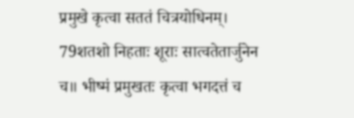प्रमुखे कृत्वा सततं चित्रयोधिनम्।
79शतशो निहताः शूराः सात्वतेतार्जुनेन च॥ भीष्मं प्रमुखतः कृत्वा भगदत्तं च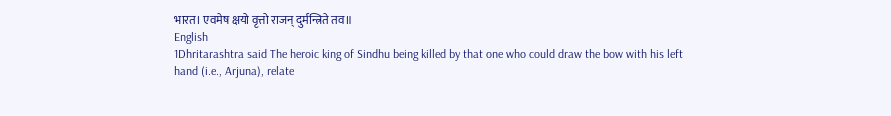भारत। एवमेष क्षयो वृत्तो राजन् दुर्मन्त्रिते तव॥
English
1Dhritarashtra said The heroic king of Sindhu being killed by that one who could draw the bow with his left hand (i.e., Arjuna), relate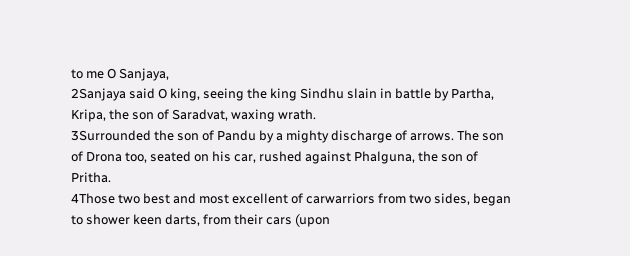to me O Sanjaya,
2Sanjaya said O king, seeing the king Sindhu slain in battle by Partha, Kripa, the son of Saradvat, waxing wrath.
3Surrounded the son of Pandu by a mighty discharge of arrows. The son of Drona too, seated on his car, rushed against Phalguna, the son of Pritha.
4Those two best and most excellent of carwarriors from two sides, began to shower keen darts, from their cars (upon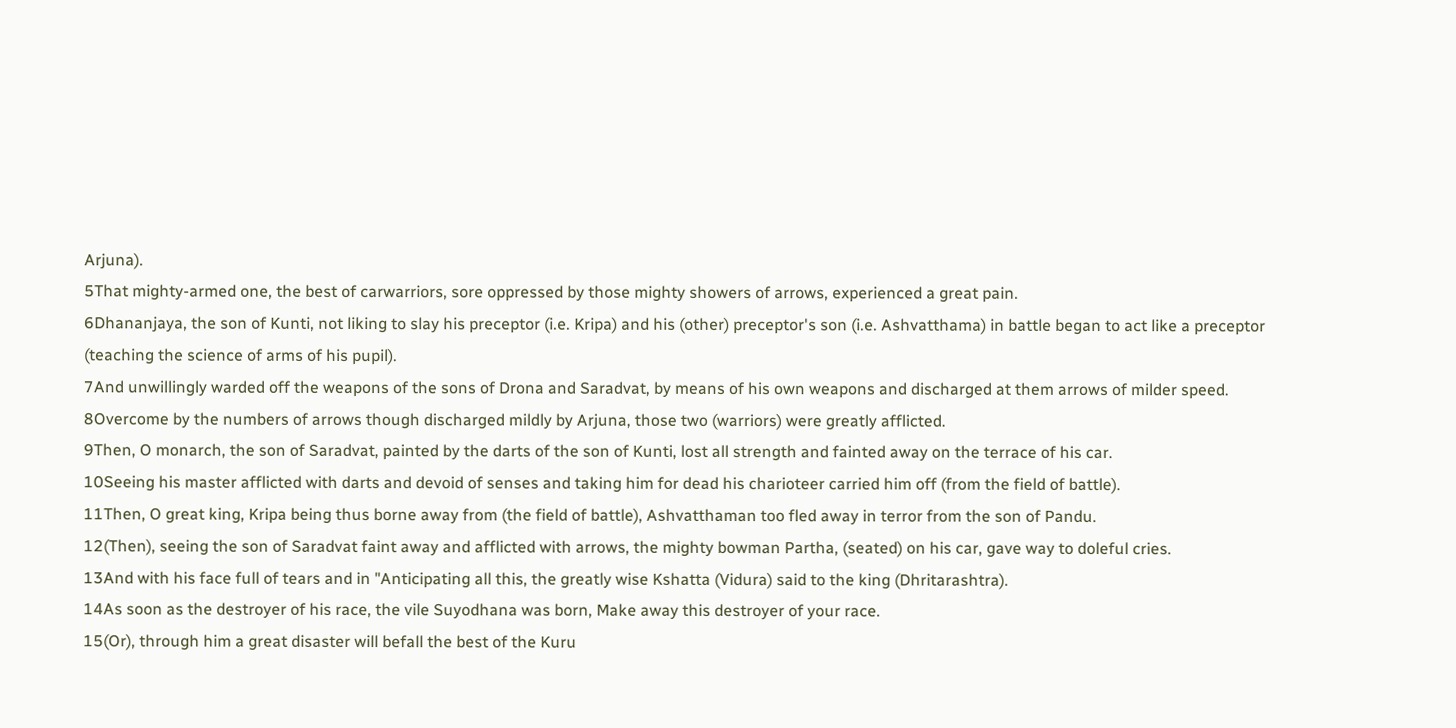Arjuna).
5That mighty-armed one, the best of carwarriors, sore oppressed by those mighty showers of arrows, experienced a great pain.
6Dhananjaya, the son of Kunti, not liking to slay his preceptor (i.e. Kripa) and his (other) preceptor's son (i.e. Ashvatthama) in battle began to act like a preceptor (teaching the science of arms of his pupil).
7And unwillingly warded off the weapons of the sons of Drona and Saradvat, by means of his own weapons and discharged at them arrows of milder speed.
8Overcome by the numbers of arrows though discharged mildly by Arjuna, those two (warriors) were greatly afflicted.
9Then, O monarch, the son of Saradvat, painted by the darts of the son of Kunti, lost all strength and fainted away on the terrace of his car.
10Seeing his master afflicted with darts and devoid of senses and taking him for dead his charioteer carried him off (from the field of battle).
11Then, O great king, Kripa being thus borne away from (the field of battle), Ashvatthaman too fled away in terror from the son of Pandu.
12(Then), seeing the son of Saradvat faint away and afflicted with arrows, the mighty bowman Partha, (seated) on his car, gave way to doleful cries.
13And with his face full of tears and in "Anticipating all this, the greatly wise Kshatta (Vidura) said to the king (Dhritarashtra).
14As soon as the destroyer of his race, the vile Suyodhana was born, Make away this destroyer of your race.
15(Or), through him a great disaster will befall the best of the Kuru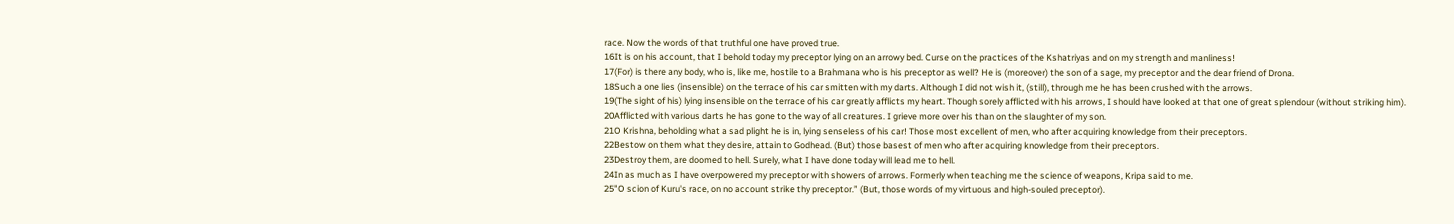race. Now the words of that truthful one have proved true.
16It is on his account, that I behold today my preceptor lying on an arrowy bed. Curse on the practices of the Kshatriyas and on my strength and manliness!
17(For) is there any body, who is, like me, hostile to a Brahmana who is his preceptor as well? He is (moreover) the son of a sage, my preceptor and the dear friend of Drona.
18Such a one lies (insensible) on the terrace of his car smitten with my darts. Although I did not wish it, (still), through me he has been crushed with the arrows.
19(The sight of his) lying insensible on the terrace of his car greatly afflicts my heart. Though sorely afflicted with his arrows, I should have looked at that one of great splendour (without striking him).
20Afflicted with various darts he has gone to the way of all creatures. I grieve more over his than on the slaughter of my son.
21O Krishna, beholding what a sad plight he is in, lying senseless of his car! Those most excellent of men, who after acquiring knowledge from their preceptors.
22Bestow on them what they desire, attain to Godhead. (But) those basest of men who after acquiring knowledge from their preceptors.
23Destroy them, are doomed to hell. Surely, what I have done today will lead me to hell.
24In as much as I have overpowered my preceptor with showers of arrows. Formerly when teaching me the science of weapons, Kripa said to me.
25"O scion of Kuru's race, on no account strike thy preceptor.” (But, those words of my virtuous and high-souled preceptor).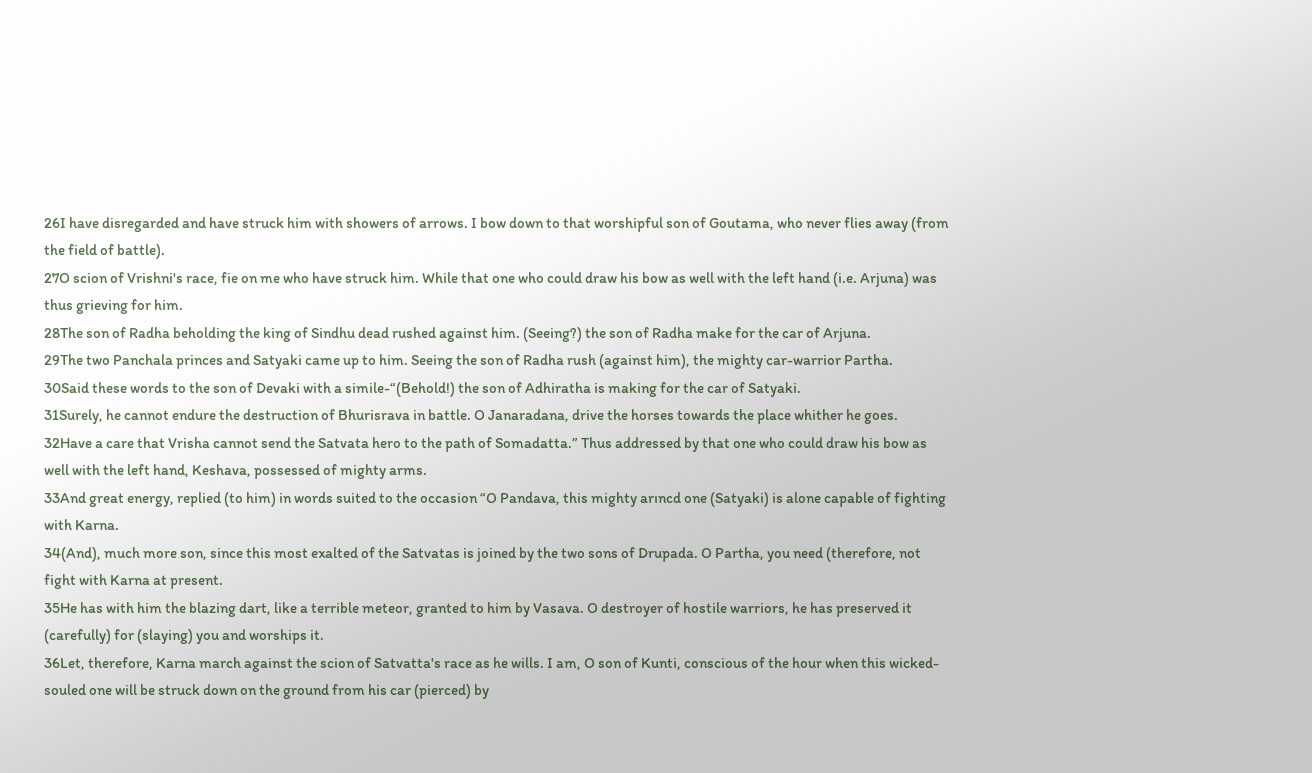26I have disregarded and have struck him with showers of arrows. I bow down to that worshipful son of Goutama, who never flies away (from the field of battle).
27O scion of Vrishni's race, fie on me who have struck him. While that one who could draw his bow as well with the left hand (i.e. Arjuna) was thus grieving for him.
28The son of Radha beholding the king of Sindhu dead rushed against him. (Seeing?) the son of Radha make for the car of Arjuna.
29The two Panchala princes and Satyaki came up to him. Seeing the son of Radha rush (against him), the mighty car-warrior Partha.
30Said these words to the son of Devaki with a simile-“(Behold!) the son of Adhiratha is making for the car of Satyaki.
31Surely, he cannot endure the destruction of Bhurisrava in battle. O Janaradana, drive the horses towards the place whither he goes.
32Have a care that Vrisha cannot send the Satvata hero to the path of Somadatta.” Thus addressed by that one who could draw his bow as well with the left hand, Keshava, possessed of mighty arms.
33And great energy, replied (to him) in words suited to the occasion “O Pandava, this mighty arıncd one (Satyaki) is alone capable of fighting with Karna.
34(And), much more son, since this most exalted of the Satvatas is joined by the two sons of Drupada. O Partha, you need (therefore, not fight with Karna at present.
35He has with him the blazing dart, like a terrible meteor, granted to him by Vasava. O destroyer of hostile warriors, he has preserved it (carefully) for (slaying) you and worships it.
36Let, therefore, Karna march against the scion of Satvatta's race as he wills. I am, O son of Kunti, conscious of the hour when this wicked-souled one will be struck down on the ground from his car (pierced) by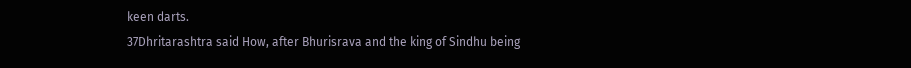keen darts.
37Dhritarashtra said How, after Bhurisrava and the king of Sindhu being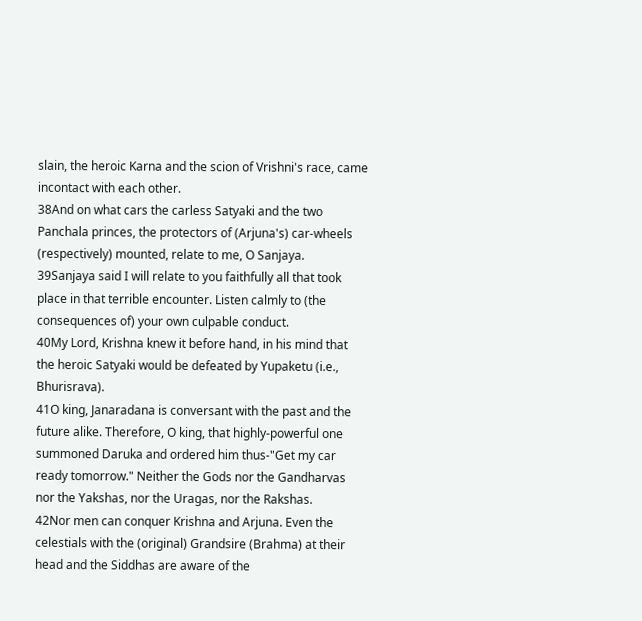slain, the heroic Karna and the scion of Vrishni's race, came incontact with each other.
38And on what cars the carless Satyaki and the two Panchala princes, the protectors of (Arjuna's) car-wheels (respectively) mounted, relate to me, O Sanjaya.
39Sanjaya said I will relate to you faithfully all that took place in that terrible encounter. Listen calmly to (the consequences of) your own culpable conduct.
40My Lord, Krishna knew it before hand, in his mind that the heroic Satyaki would be defeated by Yupaketu (i.e., Bhurisrava).
41O king, Janaradana is conversant with the past and the future alike. Therefore, O king, that highly-powerful one summoned Daruka and ordered him thus-"Get my car ready tomorrow." Neither the Gods nor the Gandharvas nor the Yakshas, nor the Uragas, nor the Rakshas.
42Nor men can conquer Krishna and Arjuna. Even the celestials with the (original) Grandsire (Brahma) at their head and the Siddhas are aware of the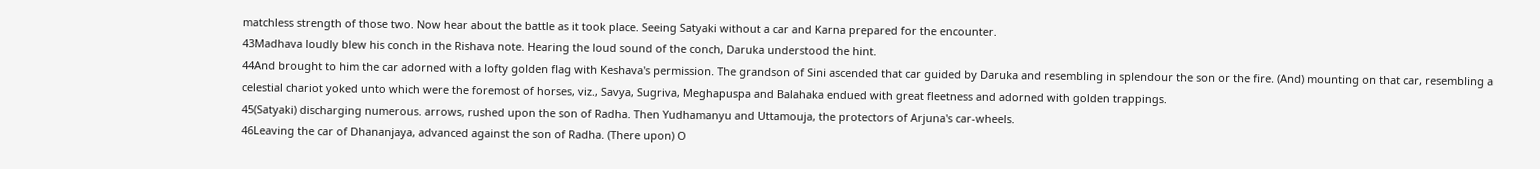matchless strength of those two. Now hear about the battle as it took place. Seeing Satyaki without a car and Karna prepared for the encounter.
43Madhava loudly blew his conch in the Rishava note. Hearing the loud sound of the conch, Daruka understood the hint.
44And brought to him the car adorned with a lofty golden flag with Keshava's permission. The grandson of Sini ascended that car guided by Daruka and resembling in splendour the son or the fire. (And) mounting on that car, resembling a celestial chariot yoked unto which were the foremost of horses, viz., Savya, Sugriva, Meghapuspa and Balahaka endued with great fleetness and adorned with golden trappings.
45(Satyaki) discharging numerous. arrows, rushed upon the son of Radha. Then Yudhamanyu and Uttamouja, the protectors of Arjuna's car-wheels.
46Leaving the car of Dhananjaya, advanced against the son of Radha. (There upon) O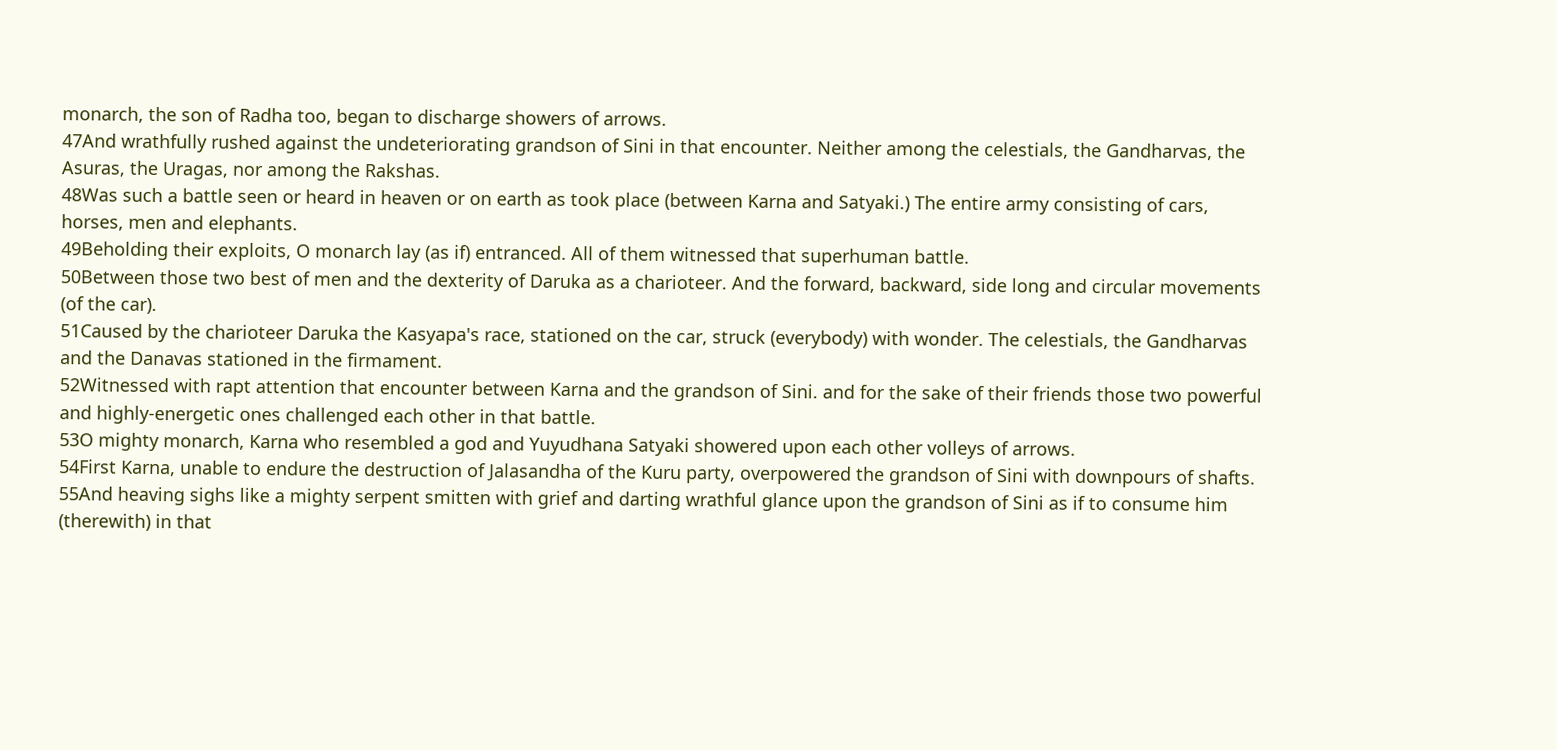monarch, the son of Radha too, began to discharge showers of arrows.
47And wrathfully rushed against the undeteriorating grandson of Sini in that encounter. Neither among the celestials, the Gandharvas, the Asuras, the Uragas, nor among the Rakshas.
48Was such a battle seen or heard in heaven or on earth as took place (between Karna and Satyaki.) The entire army consisting of cars, horses, men and elephants.
49Beholding their exploits, O monarch lay (as if) entranced. All of them witnessed that superhuman battle.
50Between those two best of men and the dexterity of Daruka as a charioteer. And the forward, backward, side long and circular movements (of the car).
51Caused by the charioteer Daruka the Kasyapa's race, stationed on the car, struck (everybody) with wonder. The celestials, the Gandharvas and the Danavas stationed in the firmament.
52Witnessed with rapt attention that encounter between Karna and the grandson of Sini. and for the sake of their friends those two powerful and highly-energetic ones challenged each other in that battle.
53O mighty monarch, Karna who resembled a god and Yuyudhana Satyaki showered upon each other volleys of arrows.
54First Karna, unable to endure the destruction of Jalasandha of the Kuru party, overpowered the grandson of Sini with downpours of shafts.
55And heaving sighs like a mighty serpent smitten with grief and darting wrathful glance upon the grandson of Sini as if to consume him (therewith) in that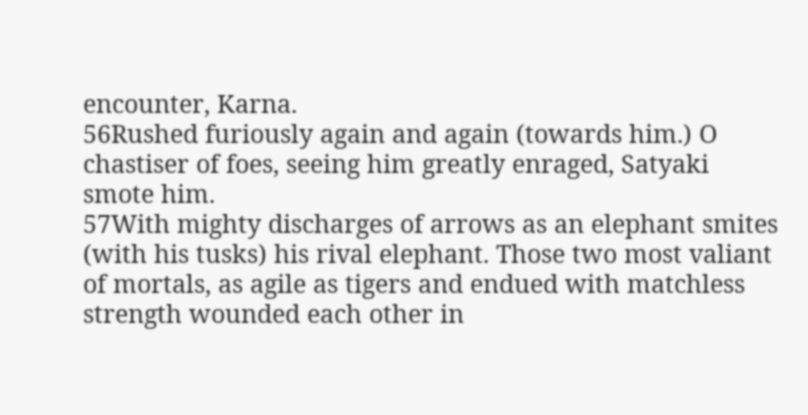encounter, Karna.
56Rushed furiously again and again (towards him.) O chastiser of foes, seeing him greatly enraged, Satyaki smote him.
57With mighty discharges of arrows as an elephant smites (with his tusks) his rival elephant. Those two most valiant of mortals, as agile as tigers and endued with matchless strength wounded each other in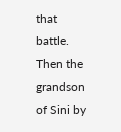that battle. Then the grandson of Sini by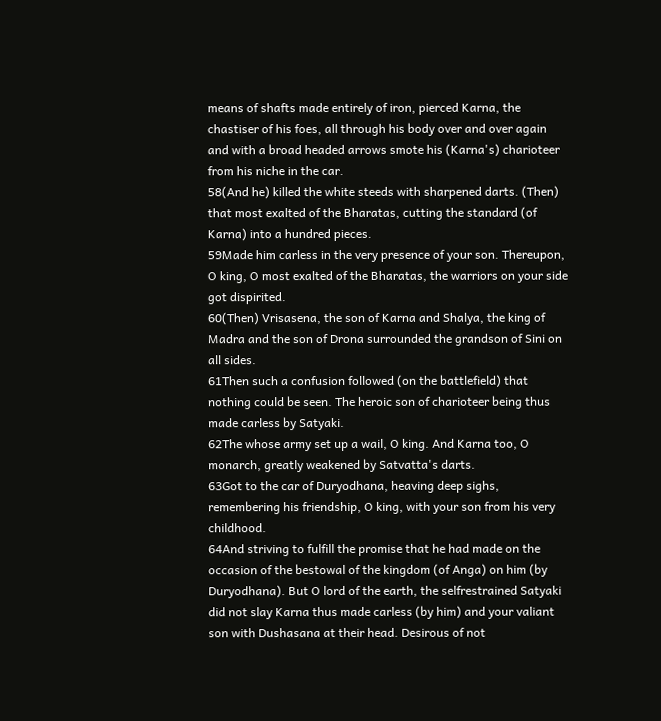means of shafts made entirely of iron, pierced Karna, the chastiser of his foes, all through his body over and over again and with a broad headed arrows smote his (Karna's) charioteer from his niche in the car.
58(And he) killed the white steeds with sharpened darts. (Then) that most exalted of the Bharatas, cutting the standard (of Karna) into a hundred pieces.
59Made him carless in the very presence of your son. Thereupon, O king, O most exalted of the Bharatas, the warriors on your side got dispirited.
60(Then) Vrisasena, the son of Karna and Shalya, the king of Madra and the son of Drona surrounded the grandson of Sini on all sides.
61Then such a confusion followed (on the battlefield) that nothing could be seen. The heroic son of charioteer being thus made carless by Satyaki.
62The whose army set up a wail, O king. And Karna too, O monarch, greatly weakened by Satvatta's darts.
63Got to the car of Duryodhana, heaving deep sighs, remembering his friendship, O king, with your son from his very childhood.
64And striving to fulfill the promise that he had made on the occasion of the bestowal of the kingdom (of Anga) on him (by Duryodhana). But O lord of the earth, the selfrestrained Satyaki did not slay Karna thus made carless (by him) and your valiant son with Dushasana at their head. Desirous of not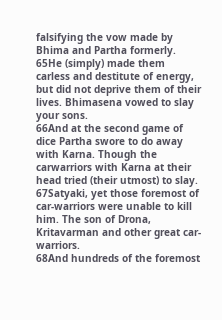falsifying the vow made by Bhima and Partha formerly.
65He (simply) made them carless and destitute of energy, but did not deprive them of their lives. Bhimasena vowed to slay your sons.
66And at the second game of dice Partha swore to do away with Karna. Though the carwarriors with Karna at their head tried (their utmost) to slay.
67Satyaki, yet those foremost of car-warriors were unable to kill him. The son of Drona, Kritavarman and other great car-warriors.
68And hundreds of the foremost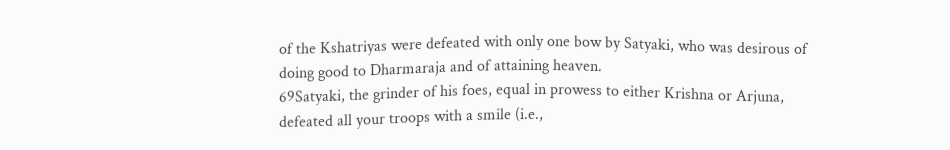of the Kshatriyas were defeated with only one bow by Satyaki, who was desirous of doing good to Dharmaraja and of attaining heaven.
69Satyaki, the grinder of his foes, equal in prowess to either Krishna or Arjuna, defeated all your troops with a smile (i.e.,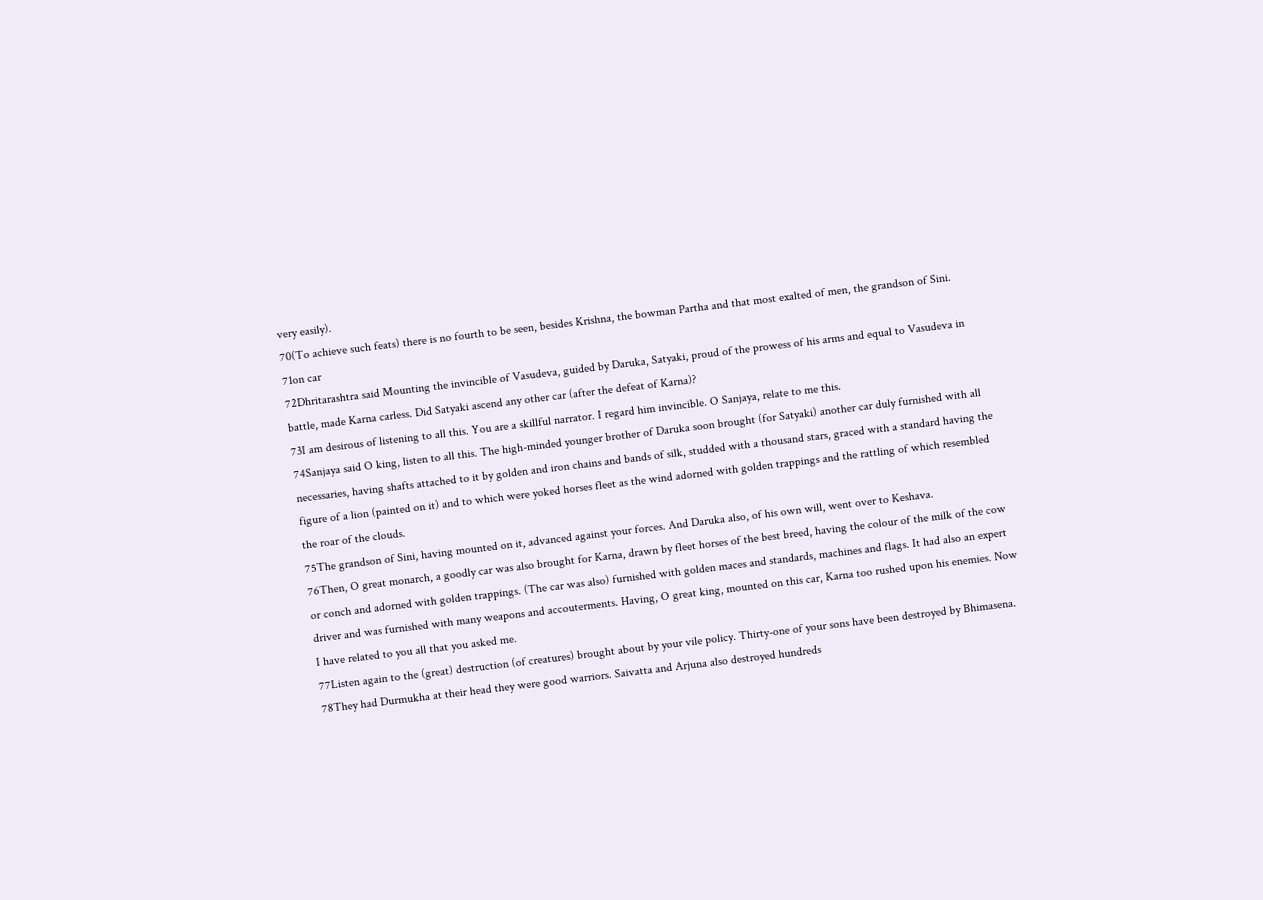very easily).
70(To achieve such feats) there is no fourth to be seen, besides Krishna, the bowman Partha and that most exalted of men, the grandson of Sini.
71on car
72Dhritarashtra said Mounting the invincible of Vasudeva, guided by Daruka, Satyaki, proud of the prowess of his arms and equal to Vasudeva in battle, made Karna carless. Did Satyaki ascend any other car (after the defeat of Karna)?
73I am desirous of listening to all this. You are a skillful narrator. I regard him invincible. O Sanjaya, relate to me this.
74Sanjaya said O king, listen to all this. The high-minded younger brother of Daruka soon brought (for Satyaki) another car duly furnished with all necessaries, having shafts attached to it by golden and iron chains and bands of silk, studded with a thousand stars, graced with a standard having the figure of a lion (painted on it) and to which were yoked horses fleet as the wind adorned with golden trappings and the rattling of which resembled the roar of the clouds.
75The grandson of Sini, having mounted on it, advanced against your forces. And Daruka also, of his own will, went over to Keshava.
76Then, O great monarch, a goodly car was also brought for Karna, drawn by fleet horses of the best breed, having the colour of the milk of the cow or conch and adorned with golden trappings. (The car was also) furnished with golden maces and standards, machines and flags. It had also an expert driver and was furnished with many weapons and accouterments. Having, O great king, mounted on this car, Karna too rushed upon his enemies. Now I have related to you all that you asked me.
77Listen again to the (great) destruction (of creatures) brought about by your vile policy. Thirty-one of your sons have been destroyed by Bhimasena.
78They had Durmukha at their head they were good warriors. Saivatta and Arjuna also destroyed hundreds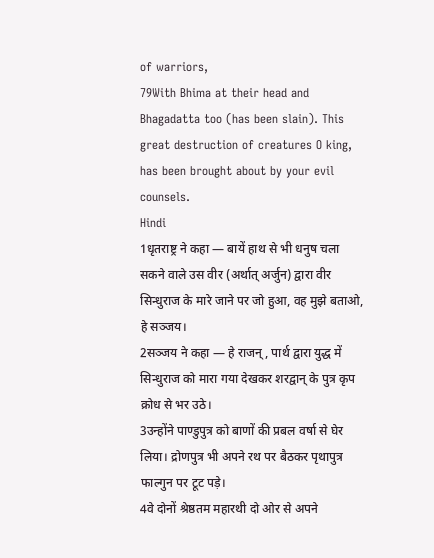of warriors,
79With Bhima at their head and Bhagadatta too (has been slain). This great destruction of creatures O king, has been brought about by your evil counsels.
Hindi
1धृतराष्ट्र ने कहा — बायें हाथ से भी धनुष चला सकने वाले उस वीर (अर्थात् अर्जुन) द्वारा वीर सिन्धुराज के मारे जाने पर जो हुआ, वह मुझे बताओ, हे सञ्जय।
2सञ्जय ने कहा — हे राजन्, पार्थ द्वारा युद्ध में सिन्धुराज को मारा गया देखकर शरद्वान् के पुत्र कृप क्रोध से भर उठे।
3उन्होंने पाण्डुपुत्र को बाणों की प्रबल वर्षा से घेर लिया। द्रोणपुत्र भी अपने रथ पर बैठकर पृथापुत्र फाल्गुन पर टूट पड़े।
4वे दोनों श्रेष्ठतम महारथी दो ओर से अपने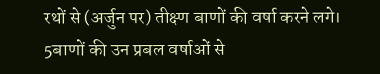रथों से (अर्जुन पर) तीक्ष्ण बाणों की वर्षा करने लगे।
5बाणों की उन प्रबल वर्षाओं से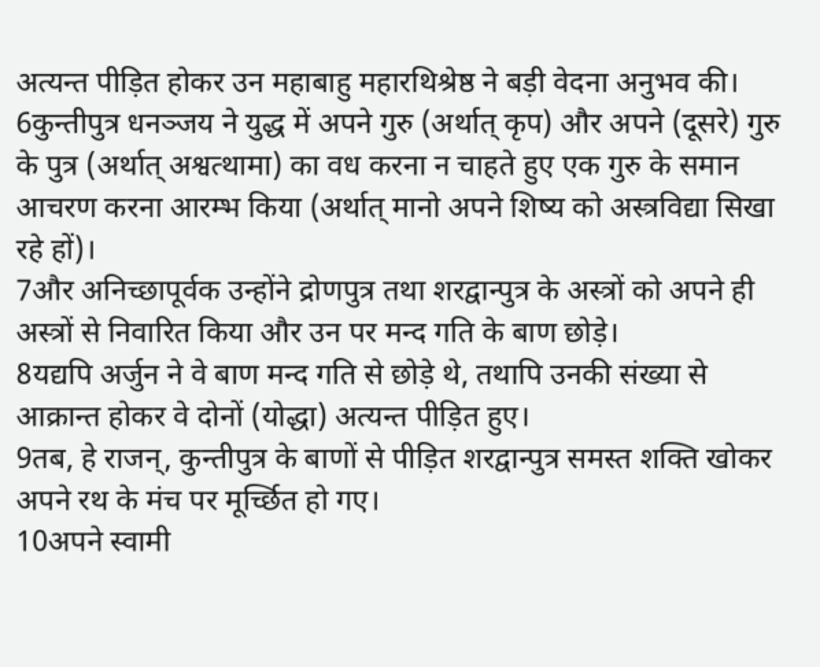अत्यन्त पीड़ित होकर उन महाबाहु महारथिश्रेष्ठ ने बड़ी वेदना अनुभव की।
6कुन्तीपुत्र धनञ्जय ने युद्ध में अपने गुरु (अर्थात् कृप) और अपने (दूसरे) गुरु के पुत्र (अर्थात् अश्वत्थामा) का वध करना न चाहते हुए एक गुरु के समान आचरण करना आरम्भ किया (अर्थात् मानो अपने शिष्य को अस्त्रविद्या सिखा रहे हों)।
7और अनिच्छापूर्वक उन्होंने द्रोणपुत्र तथा शरद्वान्पुत्र के अस्त्रों को अपने ही अस्त्रों से निवारित किया और उन पर मन्द गति के बाण छोड़े।
8यद्यपि अर्जुन ने वे बाण मन्द गति से छोड़े थे, तथापि उनकी संख्या से आक्रान्त होकर वे दोनों (योद्धा) अत्यन्त पीड़ित हुए।
9तब, हे राजन्, कुन्तीपुत्र के बाणों से पीड़ित शरद्वान्पुत्र समस्त शक्ति खोकर अपने रथ के मंच पर मूर्च्छित हो गए।
10अपने स्वामी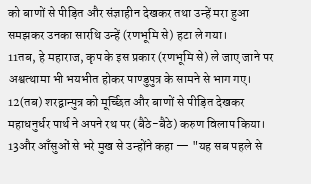को बाणों से पीड़ित और संज्ञाहीन देखकर तथा उन्हें मरा हुआ समझकर उनका सारथि उन्हें (रणभूमि से) हटा ले गया।
11तब, हे महाराज, कृप के इस प्रकार (रणभूमि से) ले जाए जाने पर अश्वत्थामा भी भयभीत होकर पाण्डुपुत्र के सामने से भाग गए।
12(तब) शरद्वान्पुत्र को मूर्च्छित और बाणों से पीड़ित देखकर महाधनुर्धर पार्थ ने अपने रथ पर (बैठे-बैठे) करुण विलाप किया।
13और आँसुओं से भरे मुख से उन्होंने कहा — "यह सब पहले से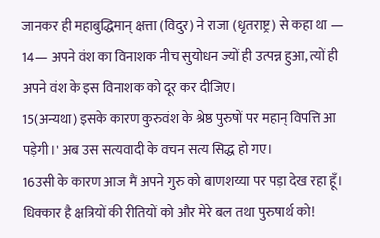जानकर ही महाबुद्धिमान् क्षत्ता (विदुर) ने राजा (धृतराष्ट्र) से कहा था —
14— अपने वंश का विनाशक नीच सुयोधन ज्यों ही उत्पन्न हुआ, त्यों ही अपने वंश के इस विनाशक को दूर कर दीजिए।
15(अन्यथा) इसके कारण कुरुवंश के श्रेष्ठ पुरुषों पर महान् विपत्ति आ पड़ेगी।' अब उस सत्यवादी के वचन सत्य सिद्ध हो गए।
16उसी के कारण आज मैं अपने गुरु को बाणशय्या पर पड़ा देख रहा हूँ। धिक्कार है क्षत्रियों की रीतियों को और मेरे बल तथा पुरुषार्थ को!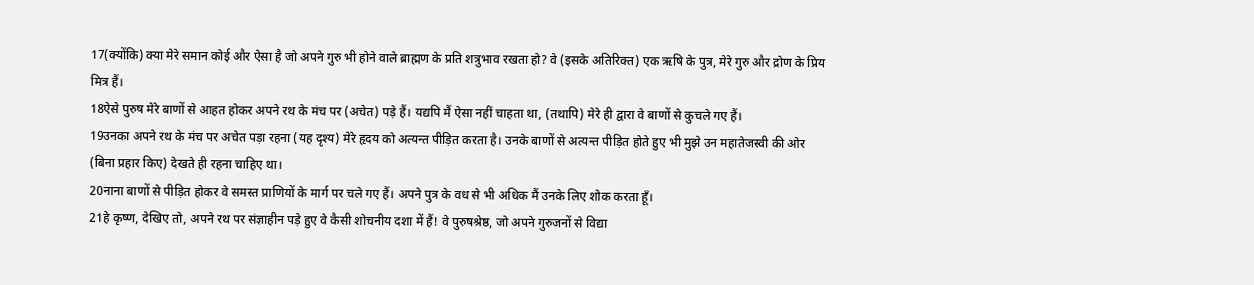17(क्योंकि) क्या मेरे समान कोई और ऐसा है जो अपने गुरु भी होने वाले ब्राह्मण के प्रति शत्रुभाव रखता हो? वे (इसके अतिरिक्त) एक ऋषि के पुत्र, मेरे गुरु और द्रोण के प्रिय मित्र हैं।
18ऐसे पुरुष मेरे बाणों से आहत होकर अपने रथ के मंच पर (अचेत) पड़े हैं। यद्यपि मैं ऐसा नहीं चाहता था, (तथापि) मेरे ही द्वारा वे बाणों से कुचले गए हैं।
19उनका अपने रथ के मंच पर अचेत पड़ा रहना (यह दृश्य) मेरे हृदय को अत्यन्त पीड़ित करता है। उनके बाणों से अत्यन्त पीड़ित होते हुए भी मुझे उन महातेजस्वी की ओर (बिना प्रहार किए) देखते ही रहना चाहिए था।
20नाना बाणों से पीड़ित होकर वे समस्त प्राणियों के मार्ग पर चले गए हैं। अपने पुत्र के वध से भी अधिक मैं उनके लिए शोक करता हूँ।
21हे कृष्ण, देखिए तो, अपने रथ पर संज्ञाहीन पड़े हुए वे कैसी शोचनीय दशा में हैं! वे पुरुषश्रेष्ठ, जो अपने गुरुजनों से विद्या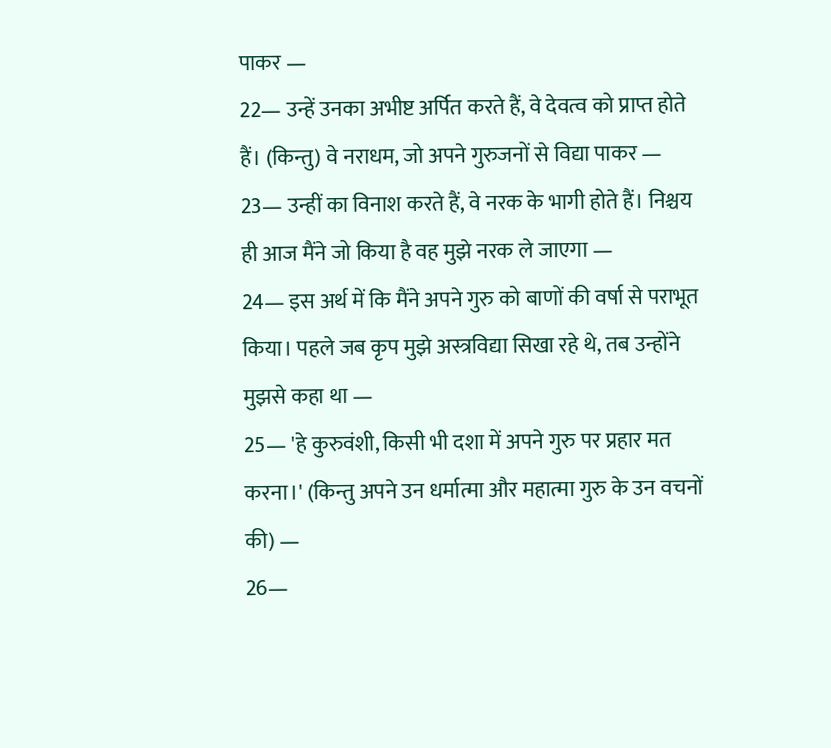पाकर —
22— उन्हें उनका अभीष्ट अर्पित करते हैं, वे देवत्व को प्राप्त होते हैं। (किन्तु) वे नराधम, जो अपने गुरुजनों से विद्या पाकर —
23— उन्हीं का विनाश करते हैं, वे नरक के भागी होते हैं। निश्चय ही आज मैंने जो किया है वह मुझे नरक ले जाएगा —
24— इस अर्थ में कि मैंने अपने गुरु को बाणों की वर्षा से पराभूत किया। पहले जब कृप मुझे अस्त्रविद्या सिखा रहे थे, तब उन्होंने मुझसे कहा था —
25— 'हे कुरुवंशी, किसी भी दशा में अपने गुरु पर प्रहार मत करना।' (किन्तु अपने उन धर्मात्मा और महात्मा गुरु के उन वचनों की) —
26—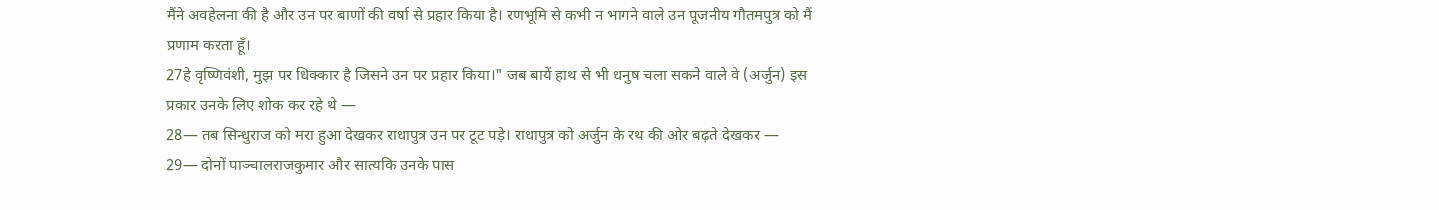मैंने अवहेलना की है और उन पर बाणों की वर्षा से प्रहार किया है। रणभूमि से कभी न भागने वाले उन पूजनीय गौतमपुत्र को मैं प्रणाम करता हूँ।
27हे वृष्णिवंशी, मुझ पर धिक्कार है जिसने उन पर प्रहार किया।" जब बायें हाथ से भी धनुष चला सकने वाले वे (अर्जुन) इस प्रकार उनके लिए शोक कर रहे थे —
28— तब सिन्धुराज को मरा हुआ देखकर राधापुत्र उन पर टूट पड़े। राधापुत्र को अर्जुन के रथ की ओर बढ़ते देखकर —
29— दोनों पाञ्चालराजकुमार और सात्यकि उनके पास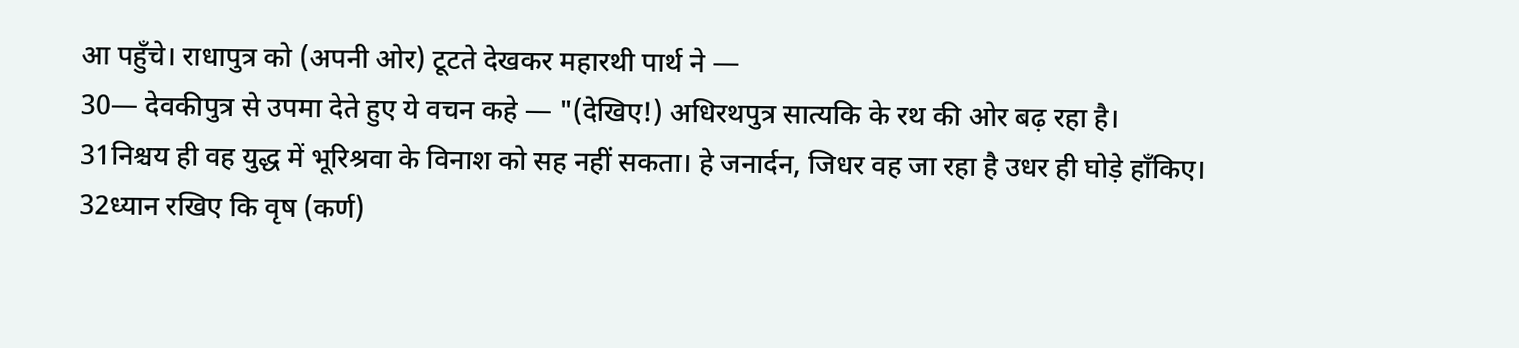आ पहुँचे। राधापुत्र को (अपनी ओर) टूटते देखकर महारथी पार्थ ने —
30— देवकीपुत्र से उपमा देते हुए ये वचन कहे — "(देखिए!) अधिरथपुत्र सात्यकि के रथ की ओर बढ़ रहा है।
31निश्चय ही वह युद्ध में भूरिश्रवा के विनाश को सह नहीं सकता। हे जनार्दन, जिधर वह जा रहा है उधर ही घोड़े हाँकिए।
32ध्यान रखिए कि वृष (कर्ण)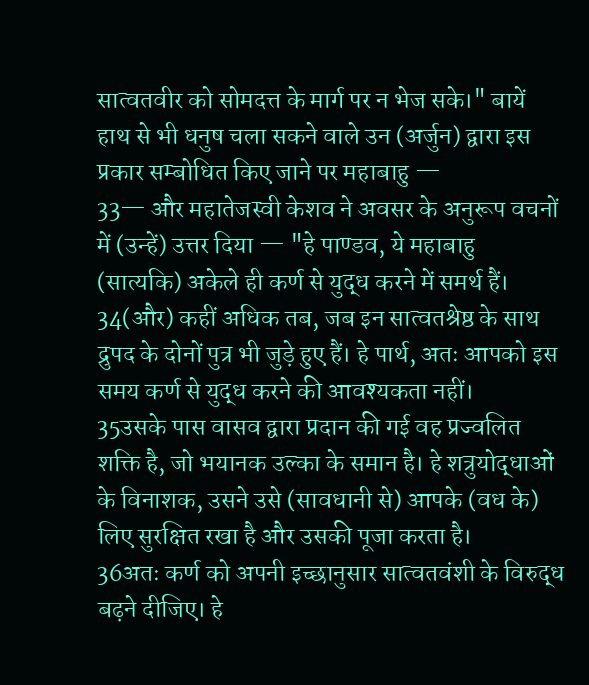सात्वतवीर को सोमदत्त के मार्ग पर न भेज सके।" बायें हाथ से भी धनुष चला सकने वाले उन (अर्जुन) द्वारा इस प्रकार सम्बोधित किए जाने पर महाबाहु —
33— और महातेजस्वी केशव ने अवसर के अनुरूप वचनों में (उन्हें) उत्तर दिया — "हे पाण्डव, ये महाबाहु (सात्यकि) अकेले ही कर्ण से युद्ध करने में समर्थ हैं।
34(और) कहीं अधिक तब, जब इन सात्वतश्रेष्ठ के साथ द्रुपद के दोनों पुत्र भी जुड़े हुए हैं। हे पार्थ, अतः आपको इस समय कर्ण से युद्ध करने की आवश्यकता नहीं।
35उसके पास वासव द्वारा प्रदान की गई वह प्रज्वलित शक्ति है, जो भयानक उल्का के समान है। हे शत्रुयोद्धाओं के विनाशक, उसने उसे (सावधानी से) आपके (वध के) लिए सुरक्षित रखा है और उसकी पूजा करता है।
36अतः कर्ण को अपनी इच्छानुसार सात्वतवंशी के विरुद्ध बढ़ने दीजिए। हे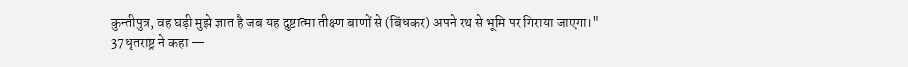कुन्तीपुत्र, वह घड़ी मुझे ज्ञात है जब यह दुष्टात्मा तीक्ष्ण बाणों से (बिंधकर) अपने रथ से भूमि पर गिराया जाएगा।"
37धृतराष्ट्र ने कहा —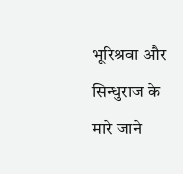भूरिश्रवा और सिन्धुराज के मारे जाने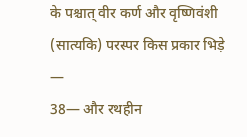के पश्चात् वीर कर्ण और वृष्णिवंशी (सात्यकि) परस्पर किस प्रकार भिड़े —
38— और रथहीन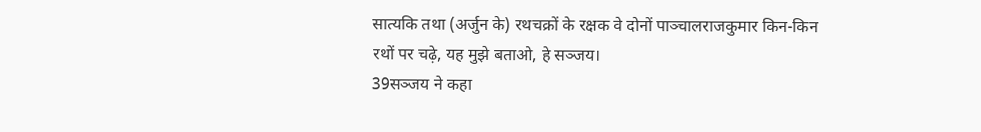सात्यकि तथा (अर्जुन के) रथचक्रों के रक्षक वे दोनों पाञ्चालराजकुमार किन-किन रथों पर चढ़े, यह मुझे बताओ, हे सञ्जय।
39सञ्जय ने कहा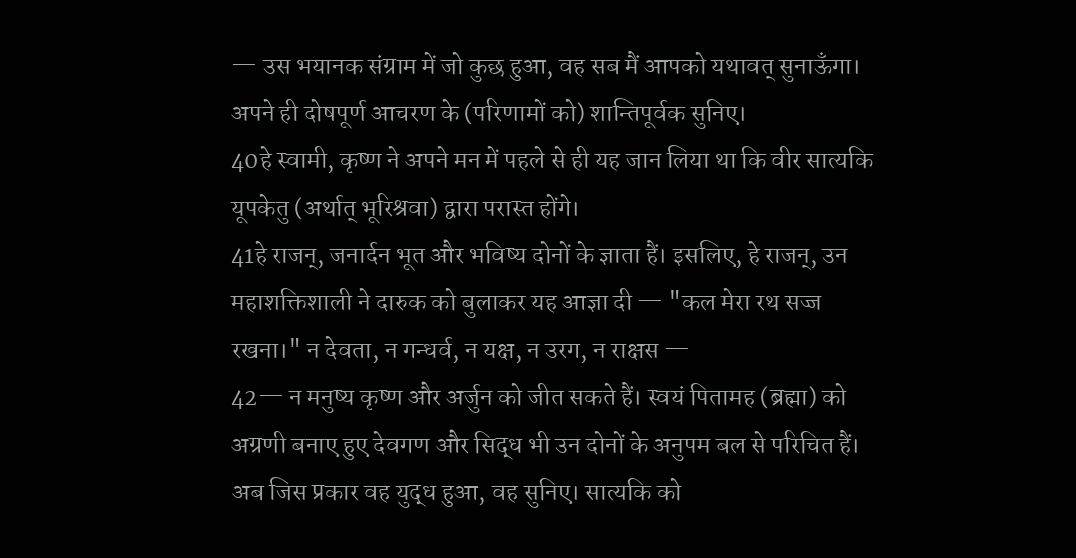— उस भयानक संग्राम में जो कुछ हुआ, वह सब मैं आपको यथावत् सुनाऊँगा। अपने ही दोषपूर्ण आचरण के (परिणामों को) शान्तिपूर्वक सुनिए।
40हे स्वामी, कृष्ण ने अपने मन में पहले से ही यह जान लिया था कि वीर सात्यकि यूपकेतु (अर्थात् भूरिश्रवा) द्वारा परास्त होंगे।
41हे राजन्, जनार्दन भूत और भविष्य दोनों के ज्ञाता हैं। इसलिए, हे राजन्, उन महाशक्तिशाली ने दारुक को बुलाकर यह आज्ञा दी — "कल मेरा रथ सज्ज रखना।" न देवता, न गन्धर्व, न यक्ष, न उरग, न राक्षस —
42— न मनुष्य कृष्ण और अर्जुन को जीत सकते हैं। स्वयं पितामह (ब्रह्मा) को अग्रणी बनाए हुए देवगण और सिद्ध भी उन दोनों के अनुपम बल से परिचित हैं। अब जिस प्रकार वह युद्ध हुआ, वह सुनिए। सात्यकि को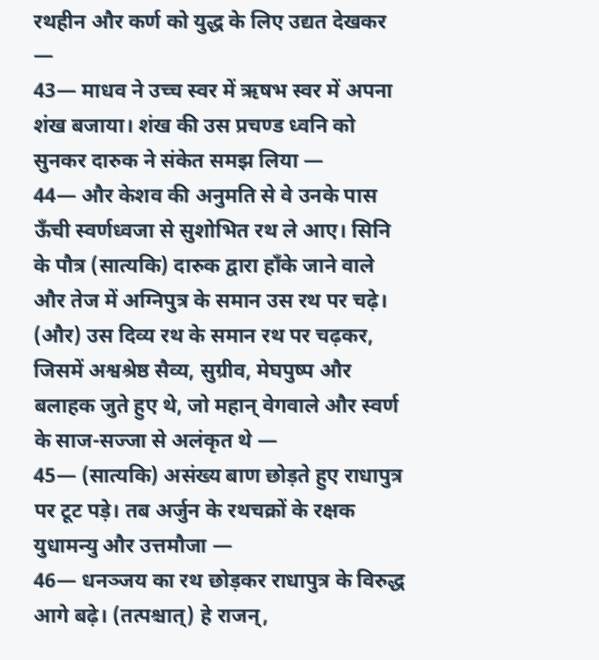रथहीन और कर्ण को युद्ध के लिए उद्यत देखकर —
43— माधव ने उच्च स्वर में ऋषभ स्वर में अपना शंख बजाया। शंख की उस प्रचण्ड ध्वनि को सुनकर दारुक ने संकेत समझ लिया —
44— और केशव की अनुमति से वे उनके पास ऊँची स्वर्णध्वजा से सुशोभित रथ ले आए। सिनि के पौत्र (सात्यकि) दारुक द्वारा हाँके जाने वाले और तेज में अग्निपुत्र के समान उस रथ पर चढ़े। (और) उस दिव्य रथ के समान रथ पर चढ़कर, जिसमें अश्वश्रेष्ठ सैव्य, सुग्रीव, मेघपुष्प और बलाहक जुते हुए थे, जो महान् वेगवाले और स्वर्ण के साज-सज्जा से अलंकृत थे —
45— (सात्यकि) असंख्य बाण छोड़ते हुए राधापुत्र पर टूट पड़े। तब अर्जुन के रथचक्रों के रक्षक युधामन्यु और उत्तमौजा —
46— धनञ्जय का रथ छोड़कर राधापुत्र के विरुद्ध आगे बढ़े। (तत्पश्चात्) हे राजन्,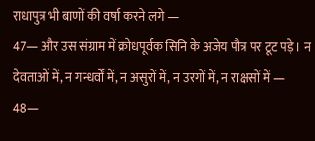राधापुत्र भी बाणों की वर्षा करने लगे —
47— और उस संग्राम में क्रोधपूर्वक सिनि के अजेय पौत्र पर टूट पड़े। न देवताओं में, न गन्धर्वों में, न असुरों में, न उरगों में, न राक्षसों में —
48—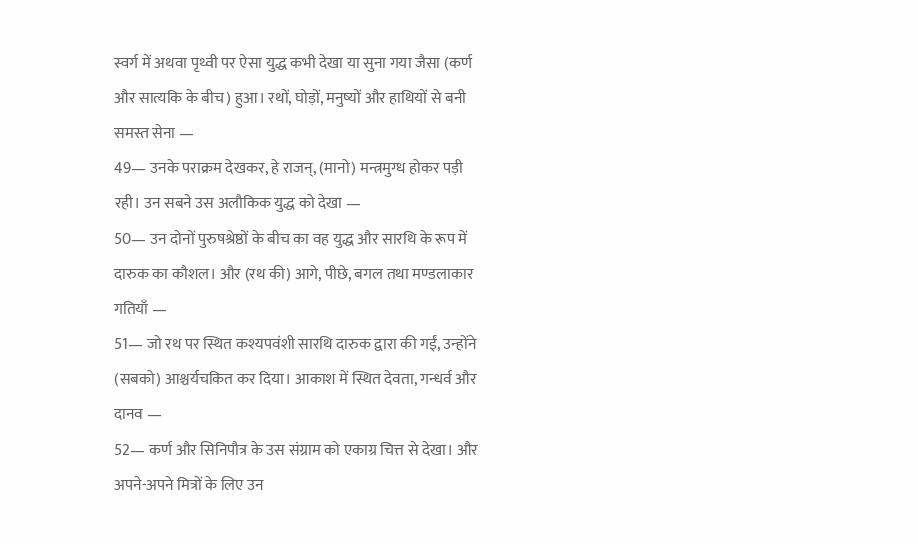स्वर्ग में अथवा पृथ्वी पर ऐसा युद्ध कभी देखा या सुना गया जैसा (कर्ण और सात्यकि के बीच) हुआ। रथों, घोड़ों, मनुष्यों और हाथियों से बनी समस्त सेना —
49— उनके पराक्रम देखकर, हे राजन्, (मानो) मन्त्रमुग्ध होकर पड़ी रही। उन सबने उस अलौकिक युद्ध को देखा —
50— उन दोनों पुरुषश्रेष्ठों के बीच का वह युद्ध और सारथि के रूप में दारुक का कौशल। और (रथ की) आगे, पीछे, बगल तथा मण्डलाकार गतियाँ —
51— जो रथ पर स्थित कश्यपवंशी सारथि दारुक द्वारा की गईं, उन्होंने (सबको) आश्चर्यचकित कर दिया। आकाश में स्थित देवता, गन्धर्व और दानव —
52— कर्ण और सिनिपौत्र के उस संग्राम को एकाग्र चित्त से देखा। और अपने-अपने मित्रों के लिए उन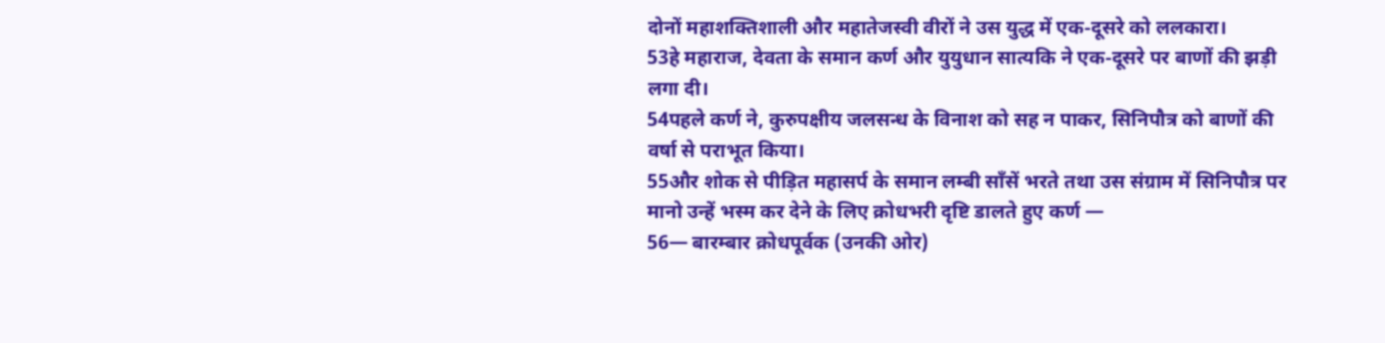दोनों महाशक्तिशाली और महातेजस्वी वीरों ने उस युद्ध में एक-दूसरे को ललकारा।
53हे महाराज, देवता के समान कर्ण और युयुधान सात्यकि ने एक-दूसरे पर बाणों की झड़ी लगा दी।
54पहले कर्ण ने, कुरुपक्षीय जलसन्ध के विनाश को सह न पाकर, सिनिपौत्र को बाणों की वर्षा से पराभूत किया।
55और शोक से पीड़ित महासर्प के समान लम्बी साँसें भरते तथा उस संग्राम में सिनिपौत्र पर मानो उन्हें भस्म कर देने के लिए क्रोधभरी दृष्टि डालते हुए कर्ण —
56— बारम्बार क्रोधपूर्वक (उनकी ओर)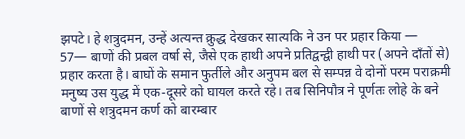झपटे। हे शत्रुदमन, उन्हें अत्यन्त क्रुद्ध देखकर सात्यकि ने उन पर प्रहार किया —
57— बाणों की प्रबल वर्षा से, जैसे एक हाथी अपने प्रतिद्वन्द्वी हाथी पर (अपने दाँतों से) प्रहार करता है। बाघों के समान फुर्तीले और अनुपम बल से सम्पन्न वे दोनों परम पराक्रमी मनुष्य उस युद्ध में एक-दूसरे को घायल करते रहे। तब सिनिपौत्र ने पूर्णतः लोहे के बने बाणों से शत्रुदमन कर्ण को बारम्बार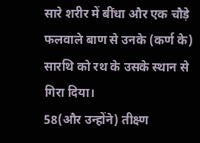सारे शरीर में बींधा और एक चौड़े फलवाले बाण से उनके (कर्ण के) सारथि को रथ के उसके स्थान से गिरा दिया।
58(और उन्होंने) तीक्ष्ण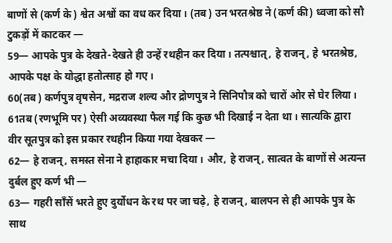बाणों से (कर्ण के) श्वेत अश्वों का वध कर दिया। (तब) उन भरतश्रेष्ठ ने (कर्ण की) ध्वजा को सौ टुकड़ों में काटकर —
59— आपके पुत्र के देखते-देखते ही उन्हें रथहीन कर दिया। तत्पश्चात्, हे राजन्, हे भरतश्रेष्ठ, आपके पक्ष के योद्धा हतोत्साह हो गए।
60(तब) कर्णपुत्र वृषसेन, मद्रराज शल्य और द्रोणपुत्र ने सिनिपौत्र को चारों ओर से घेर लिया।
61तब (रणभूमि पर) ऐसी अव्यवस्था फैल गई कि कुछ भी दिखाई न देता था। सात्यकि द्वारा वीर सूतपुत्र को इस प्रकार रथहीन किया गया देखकर —
62— हे राजन्, समस्त सेना ने हाहाकार मचा दिया। और, हे राजन्, सात्वत के बाणों से अत्यन्त दुर्बल हुए कर्ण भी —
63— गहरी साँसें भरते हुए दुर्योधन के रथ पर जा चढ़े, हे राजन्, बालपन से ही आपके पुत्र के साथ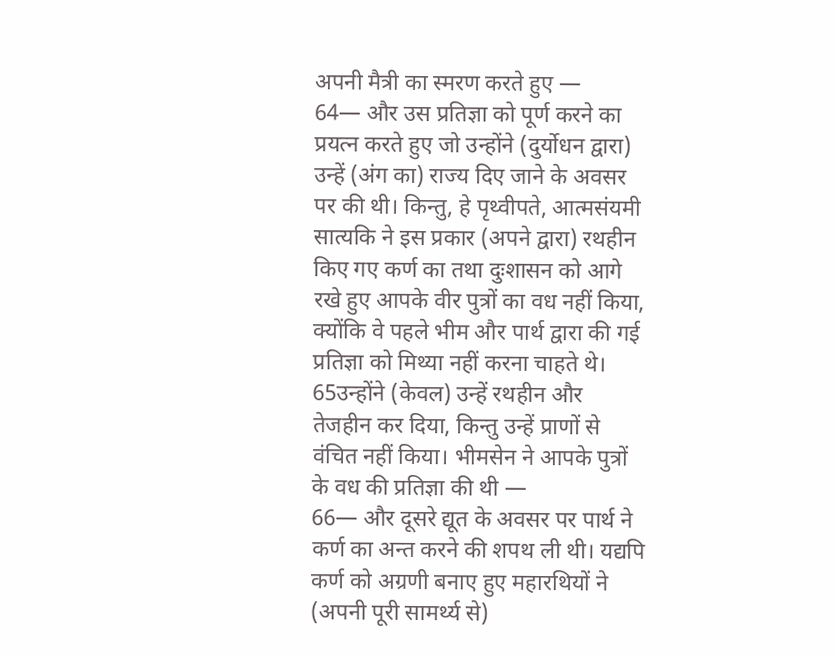अपनी मैत्री का स्मरण करते हुए —
64— और उस प्रतिज्ञा को पूर्ण करने का प्रयत्न करते हुए जो उन्होंने (दुर्योधन द्वारा) उन्हें (अंग का) राज्य दिए जाने के अवसर पर की थी। किन्तु, हे पृथ्वीपते, आत्मसंयमी सात्यकि ने इस प्रकार (अपने द्वारा) रथहीन किए गए कर्ण का तथा दुःशासन को आगे रखे हुए आपके वीर पुत्रों का वध नहीं किया, क्योंकि वे पहले भीम और पार्थ द्वारा की गई प्रतिज्ञा को मिथ्या नहीं करना चाहते थे।
65उन्होंने (केवल) उन्हें रथहीन और तेजहीन कर दिया, किन्तु उन्हें प्राणों से वंचित नहीं किया। भीमसेन ने आपके पुत्रों के वध की प्रतिज्ञा की थी —
66— और दूसरे द्यूत के अवसर पर पार्थ ने कर्ण का अन्त करने की शपथ ली थी। यद्यपि कर्ण को अग्रणी बनाए हुए महारथियों ने (अपनी पूरी सामर्थ्य से)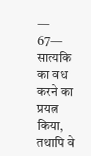—
67— सात्यकि का वध करने का प्रयत्न किया, तथापि वे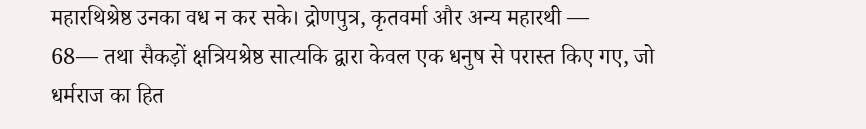महारथिश्रेष्ठ उनका वध न कर सके। द्रोणपुत्र, कृतवर्मा और अन्य महारथी —
68— तथा सैकड़ों क्षत्रियश्रेष्ठ सात्यकि द्वारा केवल एक धनुष से परास्त किए गए, जो धर्मराज का हित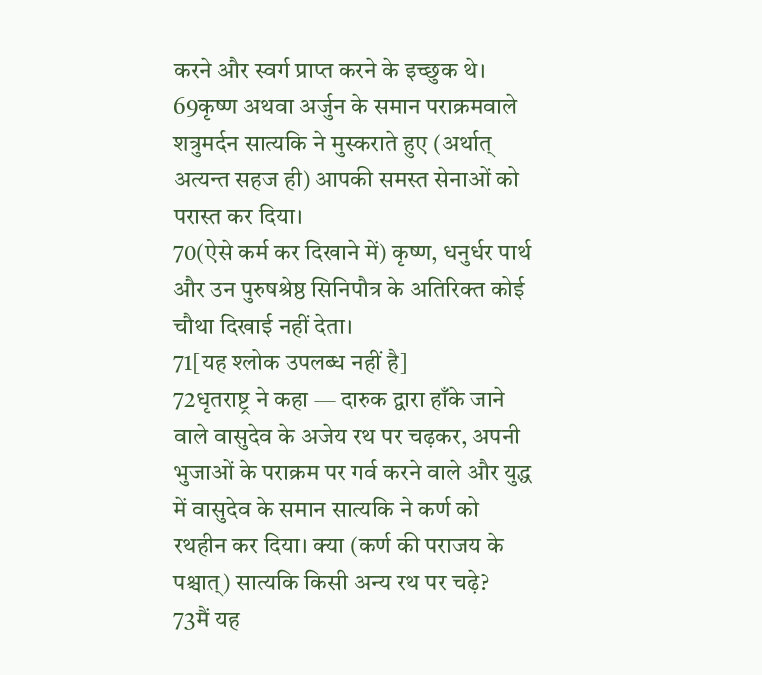करने और स्वर्ग प्राप्त करने के इच्छुक थे।
69कृष्ण अथवा अर्जुन के समान पराक्रमवाले शत्रुमर्दन सात्यकि ने मुस्कराते हुए (अर्थात् अत्यन्त सहज ही) आपकी समस्त सेनाओं को परास्त कर दिया।
70(ऐसे कर्म कर दिखाने में) कृष्ण, धनुर्धर पार्थ और उन पुरुषश्रेष्ठ सिनिपौत्र के अतिरिक्त कोई चौथा दिखाई नहीं देता।
71[यह श्लोक उपलब्ध नहीं है]
72धृतराष्ट्र ने कहा — दारुक द्वारा हाँके जाने वाले वासुदेव के अजेय रथ पर चढ़कर, अपनी भुजाओं के पराक्रम पर गर्व करने वाले और युद्ध में वासुदेव के समान सात्यकि ने कर्ण को रथहीन कर दिया। क्या (कर्ण की पराजय के पश्चात्) सात्यकि किसी अन्य रथ पर चढ़े?
73मैं यह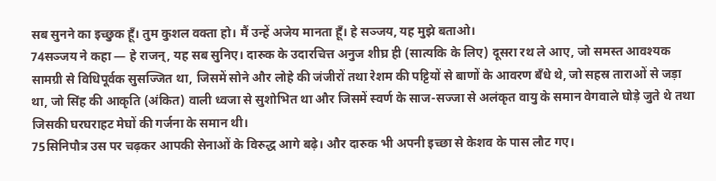सब सुनने का इच्छुक हूँ। तुम कुशल वक्ता हो। मैं उन्हें अजेय मानता हूँ। हे सञ्जय, यह मुझे बताओ।
74सञ्जय ने कहा — हे राजन्, यह सब सुनिए। दारुक के उदारचित्त अनुज शीघ्र ही (सात्यकि के लिए) दूसरा रथ ले आए, जो समस्त आवश्यक सामग्री से विधिपूर्वक सुसज्जित था, जिसमें सोने और लोहे की जंजीरों तथा रेशम की पट्टियों से बाणों के आवरण बँधे थे, जो सहस्र ताराओं से जड़ा था, जो सिंह की आकृति (अंकित) वाली ध्वजा से सुशोभित था और जिसमें स्वर्ण के साज-सज्जा से अलंकृत वायु के समान वेगवाले घोड़े जुते थे तथा जिसकी घरघराहट मेघों की गर्जना के समान थी।
75सिनिपौत्र उस पर चढ़कर आपकी सेनाओं के विरुद्ध आगे बढ़े। और दारुक भी अपनी इच्छा से केशव के पास लौट गए।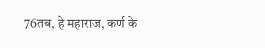76तब, हे महाराज, कर्ण के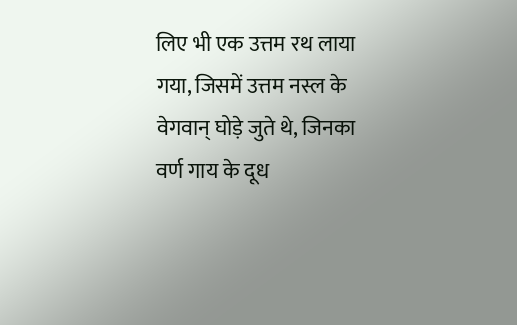लिए भी एक उत्तम रथ लाया गया, जिसमें उत्तम नस्ल के वेगवान् घोड़े जुते थे, जिनका वर्ण गाय के दूध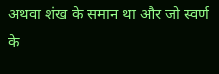अथवा शंख के समान था और जो स्वर्ण के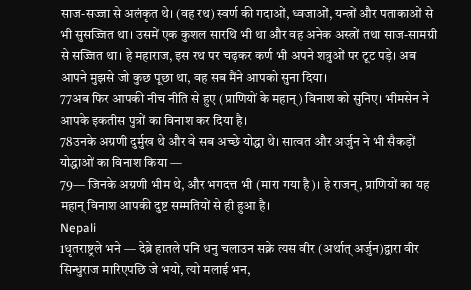साज-सज्जा से अलंकृत थे। (वह रथ) स्वर्ण की गदाओं, ध्वजाओं, यन्त्रों और पताकाओं से भी सुसज्जित था। उसमें एक कुशल सारथि भी था और वह अनेक अस्त्रों तथा साज-सामग्री से सज्जित था। हे महाराज, इस रथ पर चढ़कर कर्ण भी अपने शत्रुओं पर टूट पड़े। अब आपने मुझसे जो कुछ पूछा था, वह सब मैंने आपको सुना दिया।
77अब फिर आपकी नीच नीति से हुए (प्राणियों के महान्) विनाश को सुनिए। भीमसेन ने आपके इकतीस पुत्रों का विनाश कर दिया है।
78उनके अग्रणी दुर्मुख थे और वे सब अच्छे योद्धा थे। सात्वत और अर्जुन ने भी सैकड़ों योद्धाओं का विनाश किया —
79— जिनके अग्रणी भीम थे, और भगदत्त भी (मारा गया है)। हे राजन्, प्राणियों का यह महान् विनाश आपकी दुष्ट सम्मतियों से ही हुआ है।
Nepali
1धृतराष्ट्रले भने — देब्रे हातले पनि धनु चलाउन सक्ने त्यस वीर (अर्थात् अर्जुन)द्वारा वीर सिन्धुराज मारिएपछि जे भयो, त्यो मलाई भन,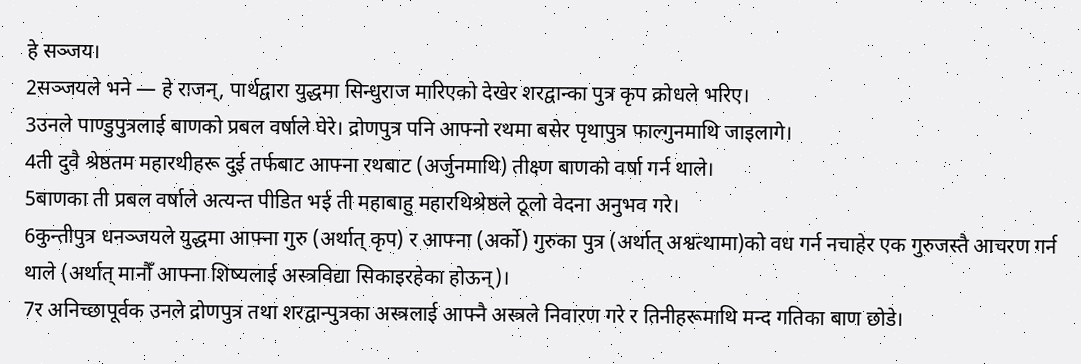हे सञ्जय।
2सञ्जयले भने — हे राजन्, पार्थद्वारा युद्धमा सिन्धुराज मारिएको देखेर शरद्वान्का पुत्र कृप क्रोधले भरिए।
3उनले पाण्डुपुत्रलाई बाणको प्रबल वर्षाले घेरे। द्रोणपुत्र पनि आफ्नो रथमा बसेर पृथापुत्र फाल्गुनमाथि जाइलागे।
4ती दुवै श्रेष्ठतम महारथीहरू दुई तर्फबाट आफ्ना रथबाट (अर्जुनमाथि) तीक्ष्ण बाणको वर्षा गर्न थाले।
5बाणका ती प्रबल वर्षाले अत्यन्त पीडित भई ती महाबाहु महारथिश्रेष्ठले ठूलो वेदना अनुभव गरे।
6कुन्तीपुत्र धनञ्जयले युद्धमा आफ्ना गुरु (अर्थात् कृप) र आफ्ना (अर्को) गुरुका पुत्र (अर्थात् अश्वत्थामा)को वध गर्न नचाहेर एक गुरुजस्तै आचरण गर्न थाले (अर्थात् मानौँ आफ्ना शिष्यलाई अस्त्रविद्या सिकाइरहेका होऊन्)।
7र अनिच्छापूर्वक उनले द्रोणपुत्र तथा शरद्वान्पुत्रका अस्त्रलाई आफ्नै अस्त्रले निवारण गरे र तिनीहरूमाथि मन्द गतिका बाण छोडे।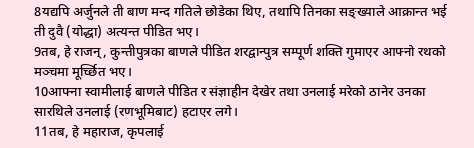8यद्यपि अर्जुनले ती बाण मन्द गतिले छोडेका थिए, तथापि तिनका सङ्ख्याले आक्रान्त भई ती दुवै (योद्धा) अत्यन्त पीडित भए।
9तब, हे राजन्, कुन्तीपुत्रका बाणले पीडित शरद्वान्पुत्र सम्पूर्ण शक्ति गुमाएर आफ्नो रथको मञ्चमा मूर्च्छित भए।
10आफ्ना स्वामीलाई बाणले पीडित र संज्ञाहीन देखेर तथा उनलाई मरेको ठानेर उनका सारथिले उनलाई (रणभूमिबाट) हटाएर लगे।
11तब, हे महाराज, कृपलाई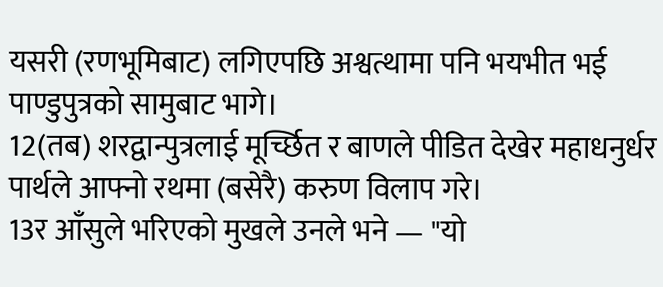यसरी (रणभूमिबाट) लगिएपछि अश्वत्थामा पनि भयभीत भई पाण्डुपुत्रको सामुबाट भागे।
12(तब) शरद्वान्पुत्रलाई मूर्च्छित र बाणले पीडित देखेर महाधनुर्धर पार्थले आफ्नो रथमा (बसेरै) करुण विलाप गरे।
13र आँसुले भरिएको मुखले उनले भने — "यो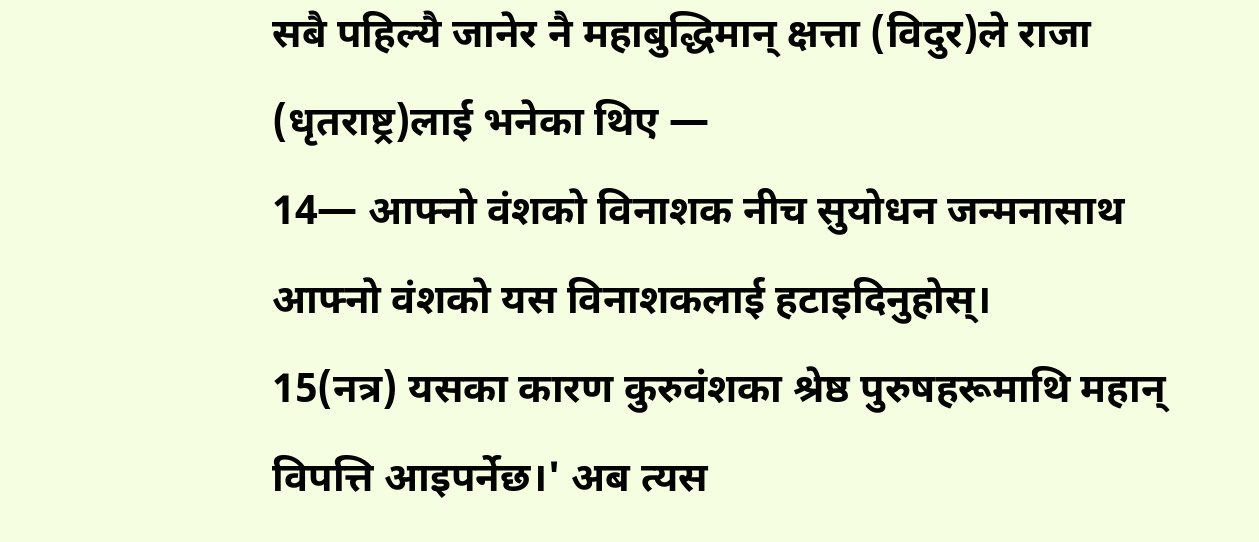सबै पहिल्यै जानेर नै महाबुद्धिमान् क्षत्ता (विदुर)ले राजा (धृतराष्ट्र)लाई भनेका थिए —
14— आफ्नो वंशको विनाशक नीच सुयोधन जन्मनासाथ आफ्नो वंशको यस विनाशकलाई हटाइदिनुहोस्।
15(नत्र) यसका कारण कुरुवंशका श्रेष्ठ पुरुषहरूमाथि महान् विपत्ति आइपर्नेछ।' अब त्यस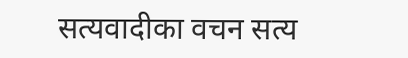सत्यवादीका वचन सत्य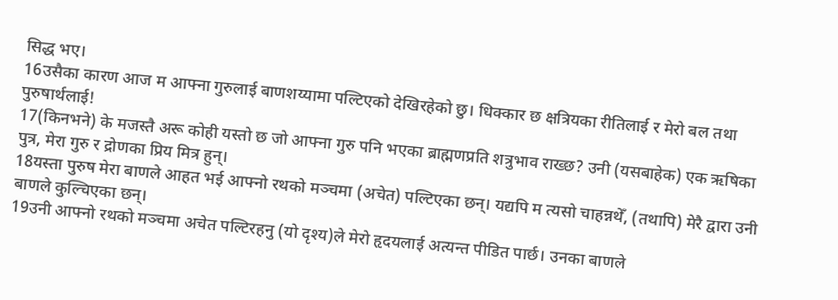सिद्ध भए।
16उसैका कारण आज म आफ्ना गुरुलाई बाणशय्यामा पल्टिएको देखिरहेको छु। धिक्कार छ क्षत्रियका रीतिलाई र मेरो बल तथा पुरुषार्थलाई!
17(किनभने) के मजस्तै अरू कोही यस्तो छ जो आफ्ना गुरु पनि भएका ब्राह्मणप्रति शत्रुभाव राख्छ? उनी (यसबाहेक) एक ऋषिका पुत्र, मेरा गुरु र द्रोणका प्रिय मित्र हुन्।
18यस्ता पुरुष मेरा बाणले आहत भई आफ्नो रथको मञ्चमा (अचेत) पल्टिएका छन्। यद्यपि म त्यसो चाहन्नथेँ, (तथापि) मेरै द्वारा उनी बाणले कुल्चिएका छन्।
19उनी आफ्नो रथको मञ्चमा अचेत पल्टिरहनु (यो दृश्य)ले मेरो हृदयलाई अत्यन्त पीडित पार्छ। उनका बाणले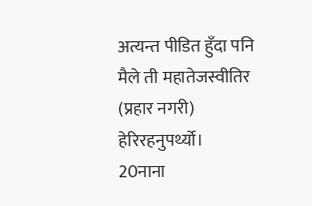अत्यन्त पीडित हुँदा पनि मैले ती महातेजस्वीतिर (प्रहार नगरी) हेरिरहनुपर्थ्यो।
20नाना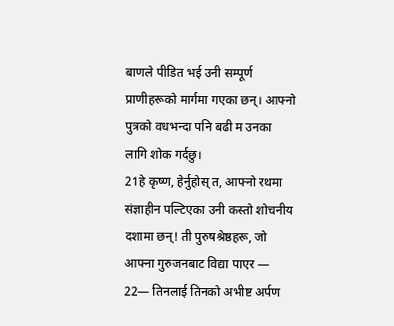बाणले पीडित भई उनी सम्पूर्ण प्राणीहरूको मार्गमा गएका छन्। आफ्नो पुत्रको वधभन्दा पनि बढी म उनका लागि शोक गर्दछु।
21हे कृष्ण, हेर्नुहोस् त, आफ्नो रथमा संज्ञाहीन पल्टिएका उनी कस्तो शोचनीय दशामा छन्! ती पुरुषश्रेष्ठहरू, जो आफ्ना गुरुजनबाट विद्या पाएर —
22— तिनलाई तिनको अभीष्ट अर्पण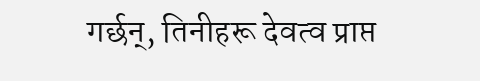गर्छन्, तिनीहरू देवत्व प्राप्त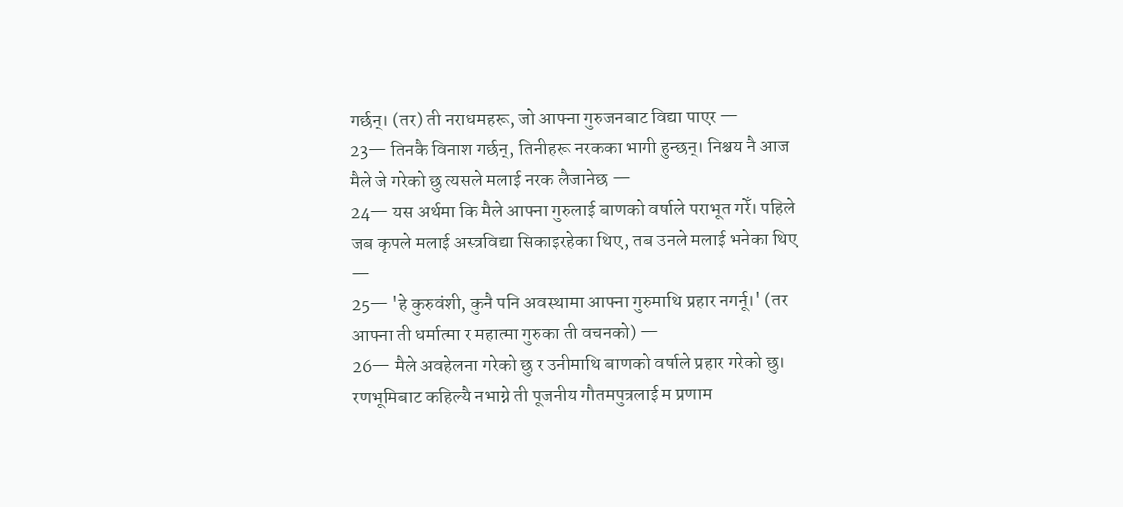गर्छन्। (तर) ती नराधमहरू, जो आफ्ना गुरुजनबाट विद्या पाएर —
23— तिनकै विनाश गर्छन्, तिनीहरू नरकका भागी हुन्छन्। निश्चय नै आज मैले जे गरेको छु त्यसले मलाई नरक लैजानेछ —
24— यस अर्थमा कि मैले आफ्ना गुरुलाई बाणको वर्षाले पराभूत गरेँ। पहिले जब कृपले मलाई अस्त्रविद्या सिकाइरहेका थिए, तब उनले मलाई भनेका थिए —
25— 'हे कुरुवंशी, कुनै पनि अवस्थामा आफ्ना गुरुमाथि प्रहार नगर्नू।' (तर आफ्ना ती धर्मात्मा र महात्मा गुरुका ती वचनको) —
26— मैले अवहेलना गरेको छु र उनीमाथि बाणको वर्षाले प्रहार गरेको छु। रणभूमिबाट कहिल्यै नभाग्ने ती पूजनीय गौतमपुत्रलाई म प्रणाम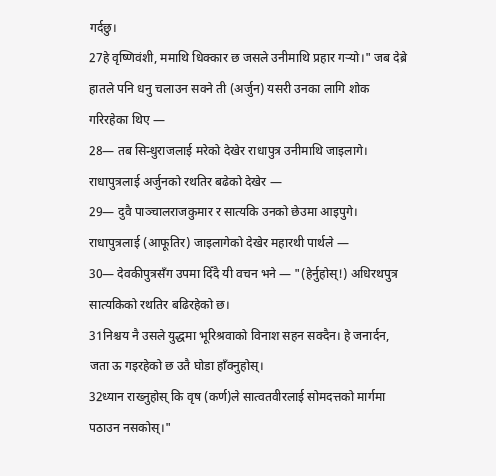गर्दछु।
27हे वृष्णिवंशी, ममाथि धिक्कार छ जसले उनीमाथि प्रहार गऱ्यो।" जब देब्रे हातले पनि धनु चलाउन सक्ने ती (अर्जुन) यसरी उनका लागि शोक गरिरहेका थिए —
28— तब सिन्धुराजलाई मरेको देखेर राधापुत्र उनीमाथि जाइलागे। राधापुत्रलाई अर्जुनको रथतिर बढेको देखेर —
29— दुवै पाञ्चालराजकुमार र सात्यकि उनको छेउमा आइपुगे। राधापुत्रलाई (आफूतिर) जाइलागेको देखेर महारथी पार्थले —
30— देवकीपुत्रसँग उपमा दिँदै यी वचन भने — "(हेर्नुहोस्!) अधिरथपुत्र सात्यकिको रथतिर बढिरहेको छ।
31निश्चय नै उसले युद्धमा भूरिश्रवाको विनाश सहन सक्दैन। हे जनार्दन, जता ऊ गइरहेको छ उतै घोडा हाँक्नुहोस्।
32ध्यान राख्नुहोस् कि वृष (कर्ण)ले सात्वतवीरलाई सोमदत्तको मार्गमा पठाउन नसकोस्।"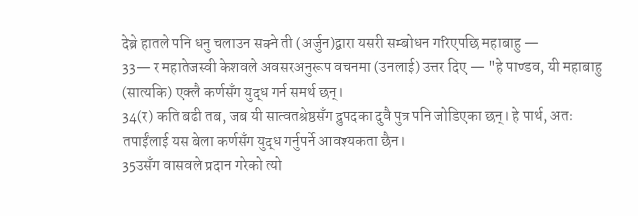देब्रे हातले पनि धनु चलाउन सक्ने ती (अर्जुन)द्वारा यसरी सम्बोधन गरिएपछि महाबाहु —
33— र महातेजस्वी केशवले अवसरअनुरूप वचनमा (उनलाई) उत्तर दिए — "हे पाण्डव, यी महाबाहु (सात्यकि) एक्लै कर्णसँग युद्ध गर्न समर्थ छन्।
34(र) कति बढी तब, जब यी सात्वतश्रेष्ठसँग द्रुपदका दुवै पुत्र पनि जोडिएका छन्। हे पार्थ, अतः तपाईंलाई यस बेला कर्णसँग युद्ध गर्नुपर्ने आवश्यकता छैन।
35उसँग वासवले प्रदान गरेको त्यो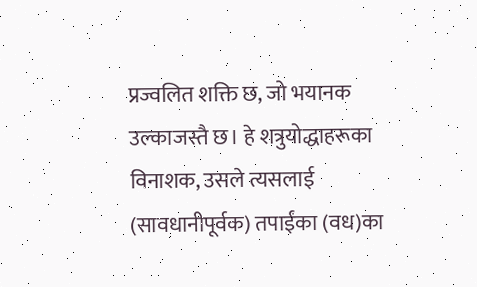प्रज्वलित शक्ति छ, जो भयानक उल्काजस्तै छ। हे शत्रुयोद्धाहरूका विनाशक, उसले त्यसलाई (सावधानीपूर्वक) तपाईंका (वध)का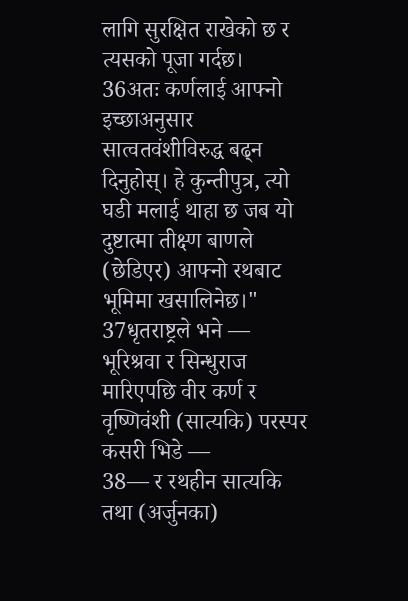लागि सुरक्षित राखेको छ र त्यसको पूजा गर्दछ।
36अतः कर्णलाई आफ्नो इच्छाअनुसार सात्वतवंशीविरुद्ध बढ्न दिनुहोस्। हे कुन्तीपुत्र, त्यो घडी मलाई थाहा छ जब यो दुष्टात्मा तीक्ष्ण बाणले (छेडिएर) आफ्नो रथबाट भूमिमा खसालिनेछ।"
37धृतराष्ट्रले भने — भूरिश्रवा र सिन्धुराज मारिएपछि वीर कर्ण र वृष्णिवंशी (सात्यकि) परस्पर कसरी भिडे —
38— र रथहीन सात्यकि तथा (अर्जुनका)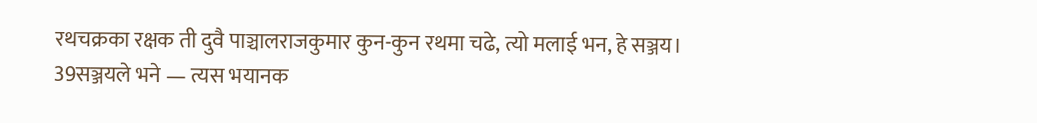रथचक्रका रक्षक ती दुवै पाञ्चालराजकुमार कुन-कुन रथमा चढे, त्यो मलाई भन, हे सञ्जय।
39सञ्जयले भने — त्यस भयानक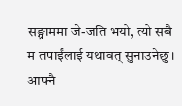सङ्ग्राममा जे-जति भयो, त्यो सबै म तपाईंलाई यथावत् सुनाउनेछु। आफ्नै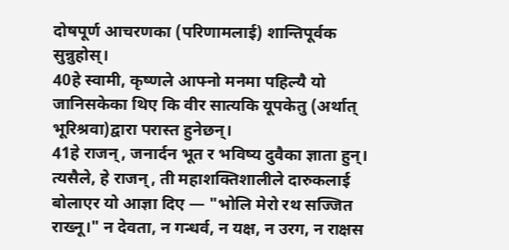दोषपूर्ण आचरणका (परिणामलाई) शान्तिपूर्वक सुन्नुहोस्।
40हे स्वामी, कृष्णले आफ्नो मनमा पहिल्यै यो जानिसकेका थिए कि वीर सात्यकि यूपकेतु (अर्थात् भूरिश्रवा)द्वारा परास्त हुनेछन्।
41हे राजन्, जनार्दन भूत र भविष्य दुवैका ज्ञाता हुन्। त्यसैले, हे राजन्, ती महाशक्तिशालीले दारुकलाई बोलाएर यो आज्ञा दिए — "भोलि मेरो रथ सज्जित राख्नू।" न देवता, न गन्धर्व, न यक्ष, न उरग, न राक्षस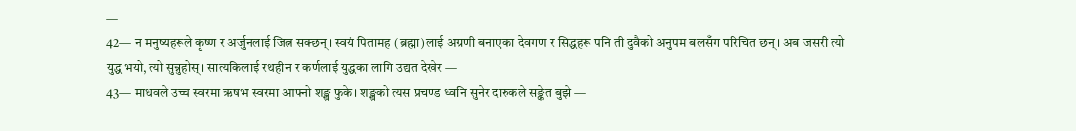—
42— न मनुष्यहरूले कृष्ण र अर्जुनलाई जित्न सक्छन्। स्वयं पितामह (ब्रह्मा)लाई अग्रणी बनाएका देवगण र सिद्धहरू पनि ती दुवैको अनुपम बलसँग परिचित छन्। अब जसरी त्यो युद्ध भयो, त्यो सुन्नुहोस्। सात्यकिलाई रथहीन र कर्णलाई युद्धका लागि उद्यत देखेर —
43— माधवले उच्च स्वरमा ऋषभ स्वरमा आफ्नो शङ्ख फुके। शङ्खको त्यस प्रचण्ड ध्वनि सुनेर दारुकले सङ्केत बुझे —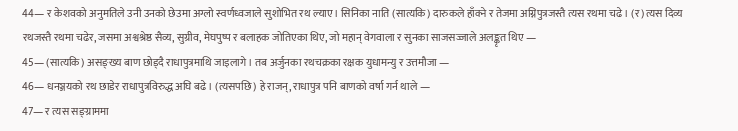44— र केशवको अनुमतिले उनी उनको छेउमा अग्लो स्वर्णध्वजाले सुशोभित रथ ल्याए। सिनिका नाति (सात्यकि) दारुकले हाँक्ने र तेजमा अग्निपुत्रजस्तै त्यस रथमा चढे। (र) त्यस दिव्य रथजस्तै रथमा चढेर, जसमा अश्वश्रेष्ठ सैव्य, सुग्रीव, मेघपुष्प र बलाहक जोतिएका थिए, जो महान् वेगवाला र सुनका साजसज्जाले अलङ्कृत थिए —
45— (सात्यकि) असङ्ख्य बाण छोड्दै राधापुत्रमाथि जाइलागे। तब अर्जुनका रथचक्रका रक्षक युधामन्यु र उत्तमौजा —
46— धनञ्जयको रथ छाडेर राधापुत्रविरुद्ध अघि बढे। (त्यसपछि) हे राजन्, राधापुत्र पनि बाणको वर्षा गर्न थाले —
47— र त्यस सङ्ग्राममा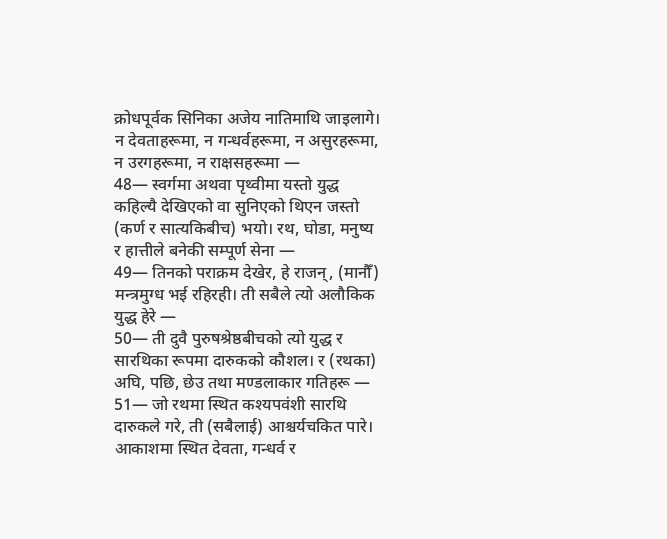क्रोधपूर्वक सिनिका अजेय नातिमाथि जाइलागे। न देवताहरूमा, न गन्धर्वहरूमा, न असुरहरूमा, न उरगहरूमा, न राक्षसहरूमा —
48— स्वर्गमा अथवा पृथ्वीमा यस्तो युद्ध कहिल्यै देखिएको वा सुनिएको थिएन जस्तो (कर्ण र सात्यकिबीच) भयो। रथ, घोडा, मनुष्य र हात्तीले बनेकी सम्पूर्ण सेना —
49— तिनको पराक्रम देखेर, हे राजन्, (मानौँ) मन्त्रमुग्ध भई रहिरही। ती सबैले त्यो अलौकिक युद्ध हेरे —
50— ती दुवै पुरुषश्रेष्ठबीचको त्यो युद्ध र सारथिका रूपमा दारुकको कौशल। र (रथका) अघि, पछि, छेउ तथा मण्डलाकार गतिहरू —
51— जो रथमा स्थित कश्यपवंशी सारथि दारुकले गरे, ती (सबैलाई) आश्चर्यचकित पारे। आकाशमा स्थित देवता, गन्धर्व र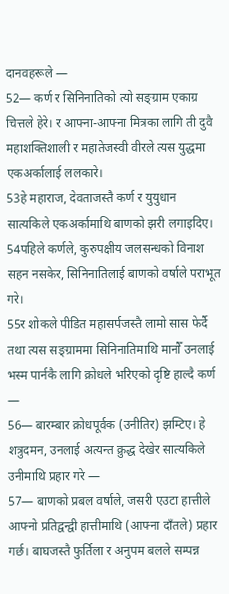दानवहरूले —
52— कर्ण र सिनिनातिको त्यो सङ्ग्राम एकाग्र चित्तले हेरे। र आफ्ना-आफ्ना मित्रका लागि ती दुवै महाशक्तिशाली र महातेजस्वी वीरले त्यस युद्धमा एकअर्कालाई ललकारे।
53हे महाराज, देवताजस्तै कर्ण र युयुधान सात्यकिले एकअर्कामाथि बाणको झरी लगाइदिए।
54पहिले कर्णले, कुरुपक्षीय जलसन्धको विनाश सहन नसकेर, सिनिनातिलाई बाणको वर्षाले पराभूत गरे।
55र शोकले पीडित महासर्पजस्तै लामो सास फेर्दै तथा त्यस सङ्ग्राममा सिनिनातिमाथि मानौँ उनलाई भस्म पार्नकै लागि क्रोधले भरिएको दृष्टि हाल्दै कर्ण —
56— बारम्बार क्रोधपूर्वक (उनीतिर) झम्टिए। हे शत्रुदमन, उनलाई अत्यन्त क्रुद्ध देखेर सात्यकिले उनीमाथि प्रहार गरे —
57— बाणको प्रबल वर्षाले, जसरी एउटा हात्तीले आफ्नो प्रतिद्वन्द्वी हात्तीमाथि (आफ्ना दाँतले) प्रहार गर्छ। बाघजस्तै फुर्तिला र अनुपम बलले सम्पन्न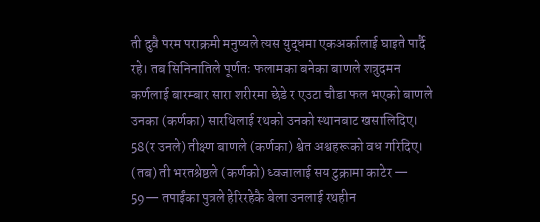ती दुवै परम पराक्रमी मनुष्यले त्यस युद्धमा एकअर्कालाई घाइते पार्दै रहे। तब सिनिनातिले पूर्णतः फलामका बनेका बाणले शत्रुदमन कर्णलाई बारम्बार सारा शरीरमा छेडे र एउटा चौडा फल भएको बाणले उनका (कर्णका) सारथिलाई रथको उनको स्थानबाट खसालिदिए।
58(र उनले) तीक्ष्ण बाणले (कर्णका) श्वेत अश्वहरूको वध गरिदिए। (तब) ती भरतश्रेष्ठले (कर्णको) ध्वजालाई सय टुक्रामा काटेर —
59— तपाईंका पुत्रले हेरिरहेकै बेला उनलाई रथहीन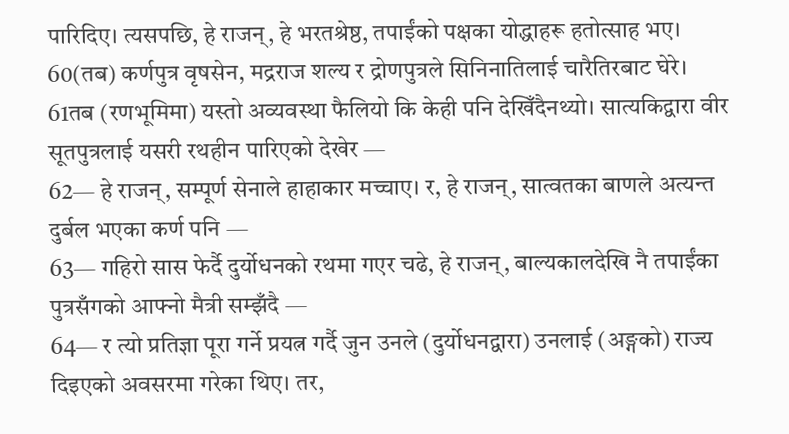पारिदिए। त्यसपछि, हे राजन्, हे भरतश्रेष्ठ, तपाईंको पक्षका योद्धाहरू हतोत्साह भए।
60(तब) कर्णपुत्र वृषसेन, मद्रराज शल्य र द्रोणपुत्रले सिनिनातिलाई चारैतिरबाट घेरे।
61तब (रणभूमिमा) यस्तो अव्यवस्था फैलियो कि केही पनि देखिँदैनथ्यो। सात्यकिद्वारा वीर सूतपुत्रलाई यसरी रथहीन पारिएको देखेर —
62— हे राजन्, सम्पूर्ण सेनाले हाहाकार मच्चाए। र, हे राजन्, सात्वतका बाणले अत्यन्त दुर्बल भएका कर्ण पनि —
63— गहिरो सास फेर्दै दुर्योधनको रथमा गएर चढे, हे राजन्, बाल्यकालदेखि नै तपाईंका पुत्रसँगको आफ्नो मैत्री सम्झँदै —
64— र त्यो प्रतिज्ञा पूरा गर्ने प्रयत्न गर्दै जुन उनले (दुर्योधनद्वारा) उनलाई (अङ्गको) राज्य दिइएको अवसरमा गरेका थिए। तर,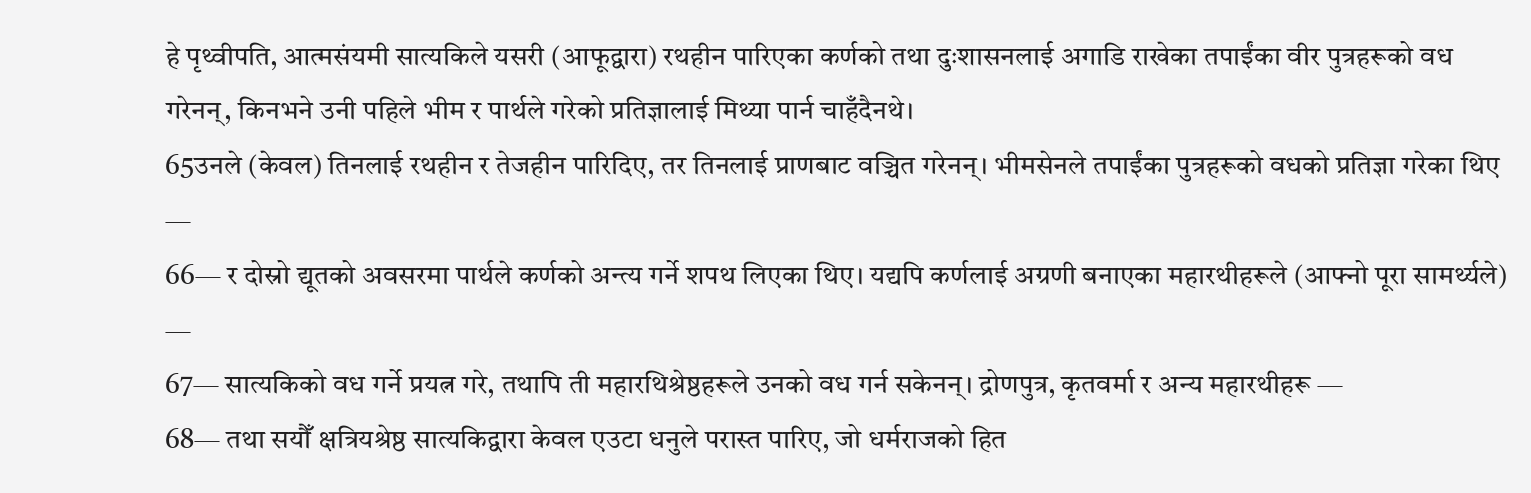हे पृथ्वीपति, आत्मसंयमी सात्यकिले यसरी (आफूद्वारा) रथहीन पारिएका कर्णको तथा दुःशासनलाई अगाडि राखेका तपाईंका वीर पुत्रहरूको वध गरेनन्, किनभने उनी पहिले भीम र पार्थले गरेको प्रतिज्ञालाई मिथ्या पार्न चाहँदैनथे।
65उनले (केवल) तिनलाई रथहीन र तेजहीन पारिदिए, तर तिनलाई प्राणबाट वञ्चित गरेनन्। भीमसेनले तपाईंका पुत्रहरूको वधको प्रतिज्ञा गरेका थिए —
66— र दोस्रो द्यूतको अवसरमा पार्थले कर्णको अन्त्य गर्ने शपथ लिएका थिए। यद्यपि कर्णलाई अग्रणी बनाएका महारथीहरूले (आफ्नो पूरा सामर्थ्यले) —
67— सात्यकिको वध गर्ने प्रयत्न गरे, तथापि ती महारथिश्रेष्ठहरूले उनको वध गर्न सकेनन्। द्रोणपुत्र, कृतवर्मा र अन्य महारथीहरू —
68— तथा सयौँ क्षत्रियश्रेष्ठ सात्यकिद्वारा केवल एउटा धनुले परास्त पारिए, जो धर्मराजको हित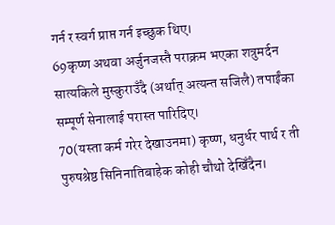गर्न र स्वर्ग प्राप्त गर्न इच्छुक थिए।
69कृष्ण अथवा अर्जुनजस्तै पराक्रम भएका शत्रुमर्दन सात्यकिले मुस्कुराउँदै (अर्थात् अत्यन्त सजिलै) तपाईंका सम्पूर्ण सेनालाई परास्त पारिदिए।
70(यस्ता कर्म गरेर देखाउनमा) कृष्ण, धनुर्धर पार्थ र ती पुरुषश्रेष्ठ सिनिनातिबाहेक कोही चौथो देखिँदैन।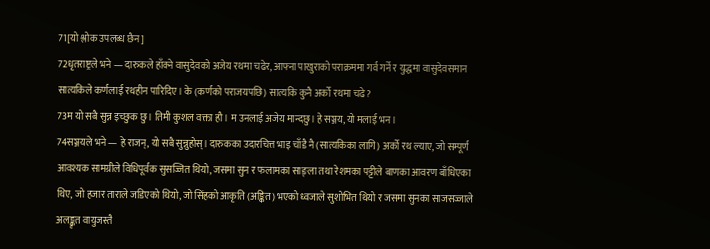71[यो श्लोक उपलब्ध छैन]
72धृतराष्ट्रले भने — दारुकले हाँक्ने वासुदेवको अजेय रथमा चढेर, आफ्ना पाखुराको पराक्रममा गर्व गर्ने र युद्धमा वासुदेवसमान सात्यकिले कर्णलाई रथहीन पारिदिए। के (कर्णको पराजयपछि) सात्यकि कुनै अर्को रथमा चढे?
73म यो सबै सुन्न इच्छुक छु। तिमी कुशल वक्ता हौ। म उनलाई अजेय मान्दछु। हे सञ्जय, यो मलाई भन।
74सञ्जयले भने — हे राजन्, यो सबै सुन्नुहोस्। दारुकका उदारचित्त भाइ चाँडै नै (सात्यकिका लागि) अर्को रथ ल्याए, जो सम्पूर्ण आवश्यक सामग्रीले विधिपूर्वक सुसज्जित थियो, जसमा सुन र फलामका साङ्ला तथा रेशमका पट्टीले बाणका आवरण बाँधिएका थिए, जो हजार ताराले जडिएको थियो, जो सिंहको आकृति (अङ्कित) भएको ध्वजाले सुशोभित थियो र जसमा सुनका साजसज्जाले अलङ्कृत वायुजस्तै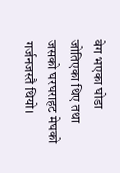वेग भएका घोडा जोतिएका थिए तथा जसको घरघराहट मेघको गर्जनजस्तै थियो।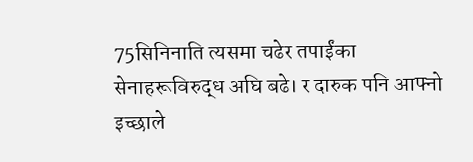75सिनिनाति त्यसमा चढेर तपाईंका सेनाहरूविरुद्ध अघि बढे। र दारुक पनि आफ्नो इच्छाले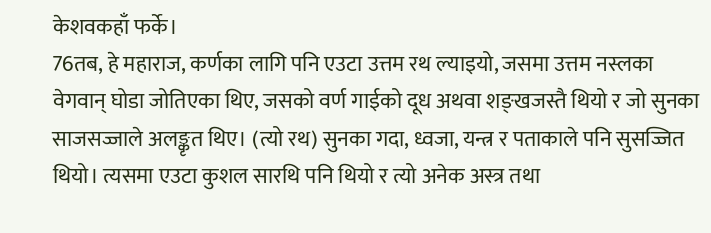केशवकहाँ फर्के।
76तब, हे महाराज, कर्णका लागि पनि एउटा उत्तम रथ ल्याइयो, जसमा उत्तम नस्लका वेगवान् घोडा जोतिएका थिए, जसको वर्ण गाईको दूध अथवा शङ्खजस्तै थियो र जो सुनका साजसज्जाले अलङ्कृत थिए। (त्यो रथ) सुनका गदा, ध्वजा, यन्त्र र पताकाले पनि सुसज्जित थियो। त्यसमा एउटा कुशल सारथि पनि थियो र त्यो अनेक अस्त्र तथा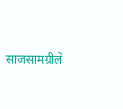साजसामग्रीले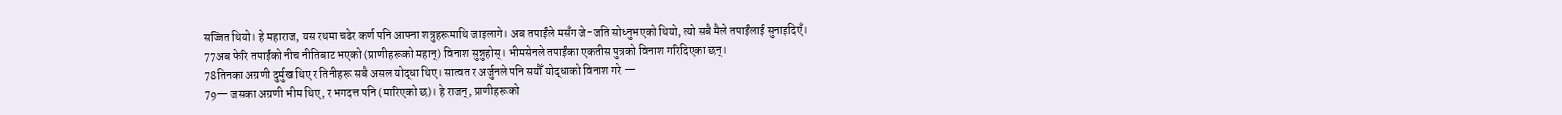सज्जित थियो। हे महाराज, यस रथमा चढेर कर्ण पनि आफ्ना शत्रुहरूमाथि जाइलागे। अब तपाईंले मसँग जे-जति सोध्नुभएको थियो, त्यो सबै मैले तपाईंलाई सुनाइदिएँ।
77अब फेरि तपाईंको नीच नीतिबाट भएको (प्राणीहरूको महान्) विनाश सुन्नुहोस्। भीमसेनले तपाईंका एकतीस पुत्रको विनाश गरिदिएका छन्।
78तिनका अग्रणी दुर्मुख थिए र तिनीहरू सबै असल योद्धा थिए। सात्वत र अर्जुनले पनि सयौँ योद्धाको विनाश गरे —
79— जसका अग्रणी भीम थिए, र भगदत्त पनि (मारिएको छ)। हे राजन्, प्राणीहरूको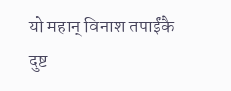यो महान् विनाश तपाईंकै दुष्ट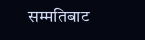सम्मतिबाट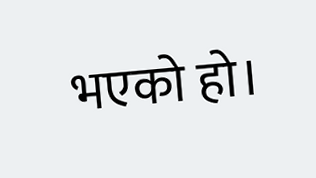भएको हो।